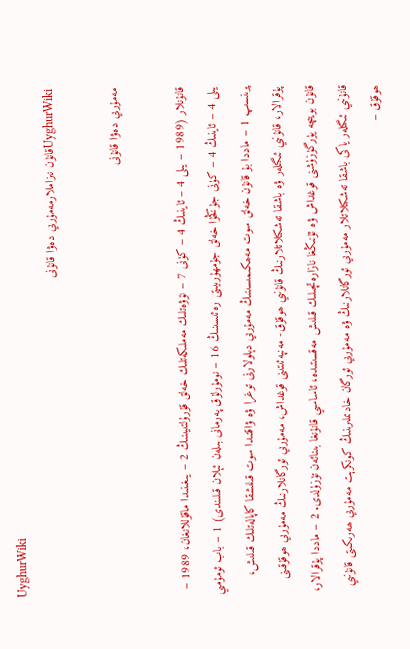UyghurWiki
UyghurWikiقانۇن نىزاملارمەمۇرىي دەۋا قانۇنى

مەمۇرىي دەۋا قانۇنى

قانۇنلار (1989 – يىلى 4 – ئاينىڭ 4 – كۈنى 7 – نۆۋەتلىك مەملىكەتلىك خەلق قۇرۇلتىيىنىڭ 2 – يىغىنىدا ماقۇللانغان، 1989 – يىلى 4 – ئاينىڭ 4 – كۈنى جۇڭخۇا خەلق جۇمھۇرىيىتى رەئىسىنىڭ 16 – نومۇرلۇق پەرمانى بىلەن ئېلان قىلىندى) 1 – باب ئومۇمىي پرىنسىپ 1 – ماددا بۇ قانۇن خەلق سوت مەھكىمىسىنىڭ مەمۇرىي دېلولارنى توغرا ۋە ۋاقتىدا سوت قىلىشقا كاپالەتلىك قىلىش، پۇقرالار، قانۇنىي ئىگىلەر ۋە باشقا تەشكىلاتلارنىڭ قانۇنىي ھوقۇق- مەنپەئىتىنى قوغداش، مەمۇرىي ئورگانلارنىڭ مەمۇرىي ھوقۇقىنى قانۇن بويىچە يۈرگۈزۈشنى قوغداش ۋە ئۇنىڭغا نازارەتچىلىك قىلىش مەقسىتىدە، ئاساسىي قانۇنغا بىنائەن تۈزۈلدى. 2 – ماددا پۇقرالار، قانۇنىي ئىگىلەر ياكى باشقا تەشكىلاتلار مەمۇرىي ئورگانلارنىڭ ۋە مەمۇرىي ئورگان خادىملىرىنىڭ كونكرېت مەمۇرىي ھەرىكىتى قانۇنىي ھوقۇق –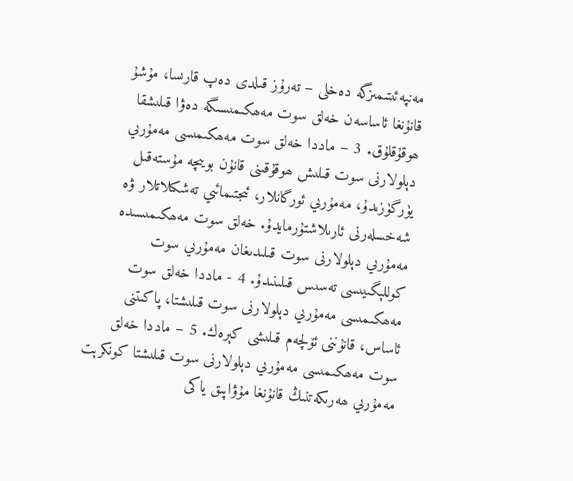مەنپەئىتىمىزگە دەخلى – تەرۇز قىلدى دەپ قارىسا، مۇشۇ قانۇنغا ئاساسەن خەلق سوت مەھكىمىسىگە دەۋا قىلىشقا ھوقۇقلۇق. 3 – ماددا خەلق سوت مەھكىمىسى مەمۇرىي دېلولارنى سوت قىلىش ھوقۇقىنى قانۇن بويىچە مۇستەقىل يۈرگۈزىدۇ، مەمۇرىي ئورگانلار، ئىجتىمائىي تەشكىلاتلار ۋە شەخسلەرنى ئارىلاشتۇرمايدۇ. خەلق سوت مەھكىمىسىدە مەمۇرىي دېلولارنى سوت قىلىدىغان مەمۇرىي سوت كوللېگىيىسى تەسىس قىلىنىدۇ. 4 - ماددا خەلق سوت مەھكىمىسى مەمۇرىي دېلولارنى سوت قىلىشتا، پاكىتنى ئاساس، قانۇننى ئۆلچەم قىلىشى كېرەك. 5 – ماددا خەلق سوت مەھكىمىسى مەمۇرىي دېلولارنى سوت قىلىشتا كونكرېت مەمۇرىي ھەرىكەتنىڭ قانۇنغا مۇۋاپىق ياكى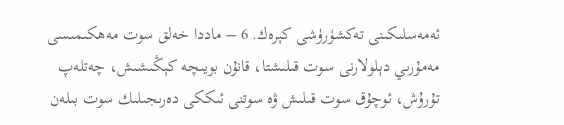ئەمەسلىكىنى تەكشۈرۈشى كېرەك. 6 – ماددا خەلق سوت مەھكىمىسى مەمۇرىي دېلولارنى سوت قىلىشتا، قانۇن بويىچە كېڭىشىش، چەتلەپ تۇرۇش، ئوچۇق سوت قىلىش ۋە سوتنى ئىككى دەرىجىلىك سوت بىلەن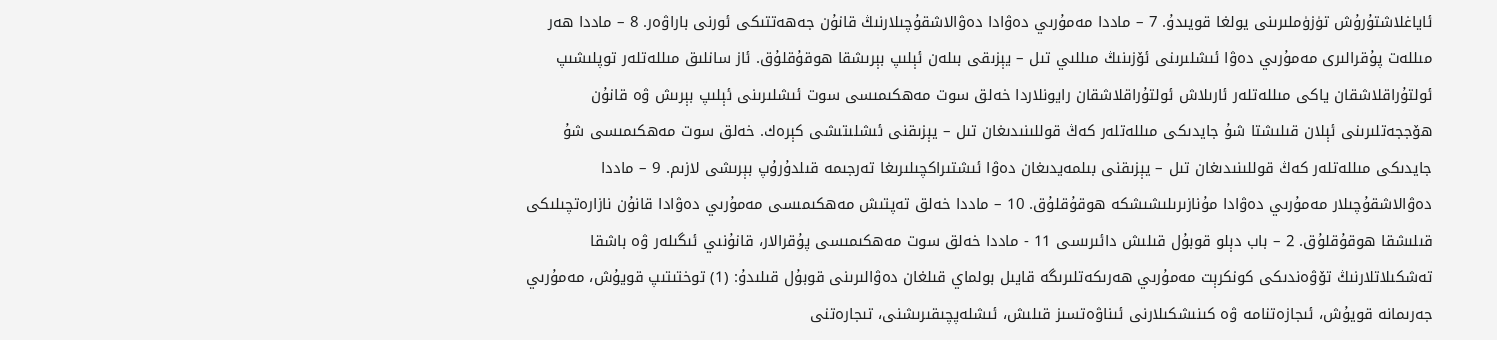ئاياغلاشتۇرۇش تۈزۈملىرىنى يولغا قويىدۇ. 7 – ماددا مەمۇرىي دەۋادا دەۋالاشقۇچىلارنىڭ قانۇن جەھەتتىكى ئورنى باراۋەر. 8 – ماددا ھەر مىللەت پۇقرالىرى مەمۇرىي دەۋا ئىشلىرىنى ئۆزىنىڭ مىللىي تىل – يېزىقى بىلەن ئېلىپ بېرىشقا ھوقۇقلۇق. ئاز سانلىق مىللەتلەر توپلىشىپ ئولتۇراقلاشقان ياكى مىللەتلەر ئارىلاش ئولتۇراقلاشقان رايونلاردا خەلق سوت مەھكىمىسى سوت ئىشلىرىنى ئېلىپ بېرىش ۋە قانۇن ھۆججەتلىرىنى ئېلان قىلىشتا شۇ جايدىكى مىللەتلەر كەڭ قوللىنىدىغان تىل – يېزىقنى ئىشلىتىشى كېرەك. خەلق سوت مەھكىمىسى شۇ جايدىكى مىللەتلەر كەڭ قوللىنىدىغان تىل – يېزىقنى بىلمەيدىغان دەۋا ئىشتىراكچىلىرىغا تەرجىمە قىلدۇرۇپ بېرىشى لازىم. 9 – ماددا دەۋالاشقۇچىلار مەمۇرىي دەۋادا مۇنازىرىلىشىشكە ھوقۇقلۇق. 10 – ماددا خەلق تەپتىش مەھكىمىسى مەمۇرىي دەۋادا قانۇن نازارەتچىلىكى قىلىشقا ھوقۇقلۇق. 2 – باب دېلو قوبۇل قىلىش دائىرىسى 11 - ماددا خەلق سوت مەھكىمىسى پۇقرالار، قانۇنىي ئىگىلەر ۋە باشقا تەشكىلاتلارنىڭ تۆۋەندىكى كونكرېت مەمۇرىي ھەرىكەتلىرىگە قايىل بولماي قىلغان دەۋالىرىنى قوبۇل قىلىدۇ: (1) توختىتىپ قويۇش، مەمۇرىي جەرىمانە قويۇش، ئىجازەتنامە ۋە كىنىشكىلارنى ئىناۋەتسىز قىلىش، ئىشلەپچىقىرىشنى، تىجارەتنى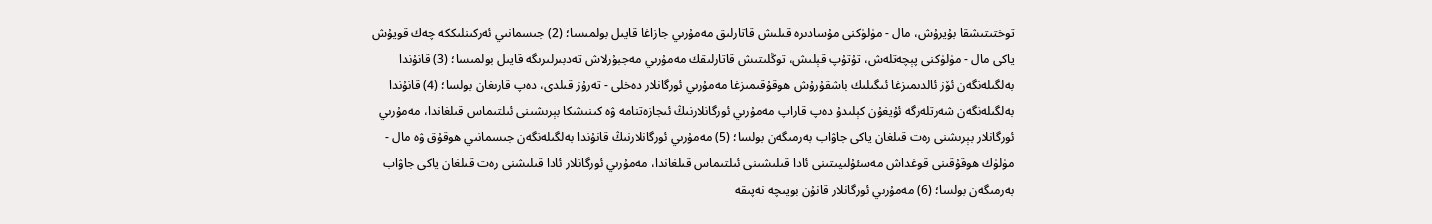توختىتىشقا بۇيرۇش، مال - مۈلۈكنى مۇسادىرە قىلىش قاتارلىق مەمۇرىي جازاغا قايىل بولمىسا؛ (2) جىسمانىي ئەركىنلىككە چەك قويۇش ياكى مال - مۈلۈكنى پېچەتلەش، تۇتۇپ قېلىش، توڭلىتىش قاتارلىقك مەمۇرىي مەجبۇرلاش تەدبىرلىرىگە قايىل بولمىسا؛ (3) قانۇندا بەلگىلەنگەن ئۆز ئالدىمىزغا ئىگىلىك باشقۇرۇش ھوقۇقىمىزغا مەمۇرىي ئورگانلار دەخلى - تەرۇز قىلدى، دەپ قارىغان بولسا؛ (4) قانۇندا بەلگىلەنگەن شەرتلەرگە ئۇيغۇن كېلىدۇ دەپ قاراپ مەمۇرىي ئورگانلارنىڭ ئىجازەتنامە ۋە كىنىشكا بېرىشىنى ئىلتىماس قىلغاندا، مەمۇرىي ئورگانلار بېرىشنى رەت قىلغان ياكى جاۋاب بەرمىگەن بولسا؛ (5) مەمۇرىي ئورگانلارنىڭ قانۇندا بەلگىلەنگەن جىسمانىي ھوقۇق ۋە مال - مۈلۈك ھوقۇقىنى قوغداش مەسئۇلىيىتىنى ئادا قىلىشىنى ئىلتىماس قىلغاندا، مەمۇرىي ئورگانلار ئادا قىلىشنى رەت قىلغان ياكى جاۋاب بەرمىگەن بولسا؛ (6) مەمۇرىي ئورگانلار قانۇن بويىچە نەپىقە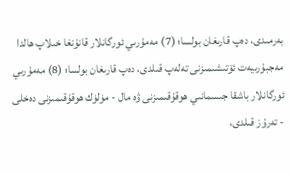بەرمىدى، دەپ قارىغان بولسا؛ (7) مەمۇرىي ئورگانلار قانۇنغا خىلاپ ھالدا مەجبۇرىيەت ئۆتىشىمىزنى تەلەپ قىلدى، دەپ قارىغان بولسا؛ (8) مەمۇرىي ئورگانلار باشقا جىسمانىي ھوقۇقىمىزنى ۋە مال - مۈلۈك ھوقۇقىمىزنى دەخلى - تەرۇز قىلدى،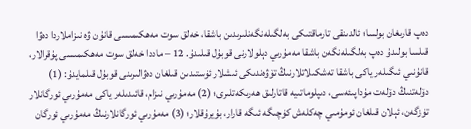دەپ قارىغان بولسا؛ ئالدىنقى تارماقتىكى بەلگىلەنگەنلىرىدىن باشقا، خەلق سوت مەھكىمىسى قانۇن ۋە نىزاملاردا دەۋا قىلسا بولىدۇ دەپ بەلگىلەنگەن باشقا مەمۇرىي دېلولارنى قوبۇل قىلىدۇ. 12 – ماددا خەلق سوت مەھكىمىسى پۇقرالار، قانۇنىي ئىگىلەر ياكى باشقا تەشكىلاتلارنىڭ تۆۋەندىكى ئىشلار ئۈستىدىن قىلغان دەۋالىرىنى قوبۇل قىلمايدۇ: (1) دۆلەتنىڭ دۆلەت مۇداپىئەسى، دىپلوماتىيە قاتارلىق ھەرىكەتلىرى؛ (2) مەمۇرىي نىزام، قائىدىلەر ياكى مەمۇرىي ئورگانلار تۈزگەن، ئېلان قىلغان ئومۇمىي چەكلەش كۈچىگە ئىگە قارار، بۇيرۇقلار؛ (3) مەمۇرىي ئورگانلارنىڭ مەمۇرىي ئورگان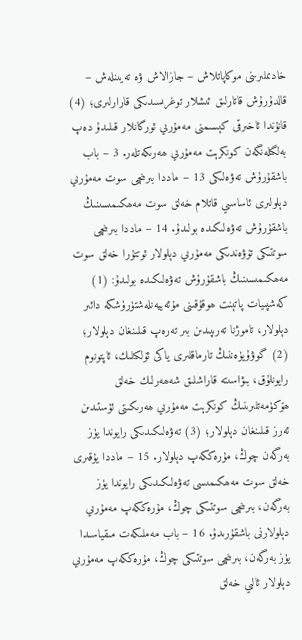خادىملىرىنى موكاپاتلاش – جازالاش ۋە تەيىنلەش – قالدۇرۇش قاتارلىق ئىشلار توغرىسىدىكى قارارلىرى؛ (4) قانۇندا ئاخىرقى كېسىمنى مەمۇرىي ئورگانلار قىلىدۇ دەپ بەلگىلەنگەن كونكرېت مەمۇرىي ھەرىكەتلەر. 3 – باب باشقۇرۇش تەۋەلىكى 13 – ماددا بىرىنچى سوت مەمۇرىي دېلولىرى ئاساسىي قاتلام خەلق سوت مەھكىمىسىنىڭ باشقۇرۇش تەۋەلىكىدە بولىدۇ. 14 – ماددا بىرىنچى سوتتىكى تۆۋەندىكى مەمۇرىي دېلولار ئوتتۇرا خەلق سوت مەھكىمىسىنىڭ باشقۇرۇش تەۋەلىكىدە بولىدۇ: (1) كەشپىيات پاتېنت ھوقۇقىنى مۇئەييەنلەشتۈرۈشكە دائىر دېلولار، تاموژنا تەرىپىدىن بىر تەرەپ قىلىنغان دېلولار؛ (2) گوۋۇيۈەننىڭ تارماقلىرى ياكى ئۆلكىلىك، ئاپتونوم رايونلۇق، بىۋاسىتە قاراشلىق شەھەرلىك خەلق ھۆكۈمەتلىرىنىڭ كونكرېت مەمۇرىي ھەرىكىتى ئۈستىدىن ئەرز قىلىنغان دېلولار؛ (3) تەۋەلىكىدىكى رايوندا يۈز بەرگەن چوڭ، مۇرەككەپ دېلولار. 15 – ماددا يۇقىرى خەلق سوت مەھكىمىسى تەۋەلىكىدىكى رايوندا يۈز بەرگەن، بىرىنچى سوتتىكى چوڭ، مۇرەككەپ مەمۇرىي دېلولارنى باشقۇرىدۇ. 16 – باب مەملىكەت مىقياسىدا يۈز بەرگەن، بىرىنچى سوتتىكى چوڭ، مۇرەككەپ مەمۇرىي دېلولار ئالىي خەلق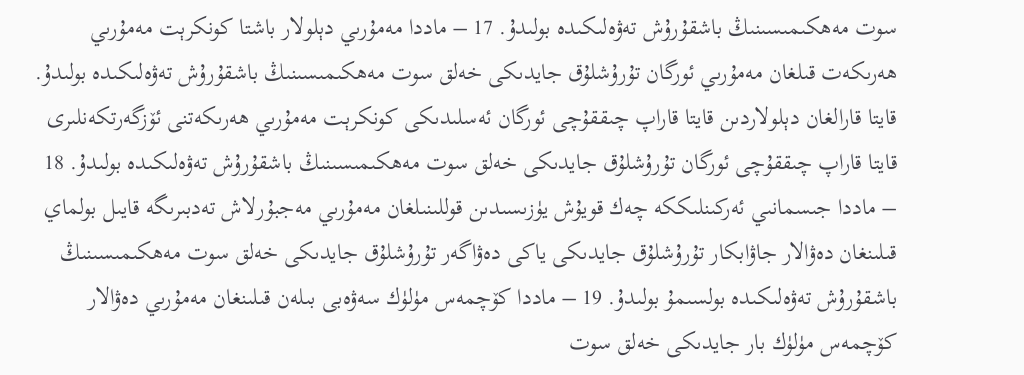سوت مەھكىمىسىنىڭ باشقۇرۇش تەۋەلىكىدە بولىدۇ. 17 – ماددا مەمۇرىي دېلولار باشتا كونكرېت مەمۇرىي ھەرىكەت قىلغان مەمۇرىي ئورگان تۇرۇشلۇق جايدىكى خەلق سوت مەھكىمىسىنىڭ باشقۇرۇش تەۋەلىكىدە بولىدۇ. قايتا قارالغان دېلولاردىن قايتا قاراپ چىققۇچى ئورگان ئەسلىدىكى كونكرېت مەمۇرىي ھەرىكەتنى ئۆزگەرتكەنلىرى قايتا قاراپ چىققۇچى ئورگان تۇرۇشلۇق جايدىكى خەلق سوت مەھكىمىسىنىڭ باشقۇرۇش تەۋەلىكىدە بولىدۇ. 18 – ماددا جىسمانىي ئەركىنلىككە چەك قويۇش يۈزىسىدىن قوللىنىلغان مەمۇرىي مەجبۇرلاش تەدبىرىگە قايىل بولماي قىلىنغان دەۋالار جاۋابكار تۇرۇشلۇق جايدىكى ياكى دەۋاگەر تۇرۇشلۇق جايدىكى خەلق سوت مەھكىمىسىنىڭ باشقۇرۇش تەۋەلىكىدە بولسىمۇ بولىدۇ. 19 – ماددا كۆچمەس مۈلۈك سەۋەبى بىلەن قىلىنغان مەمۇرىي دەۋالار كۆچمەس مۈلۈك بار جايدىكى خەلق سوت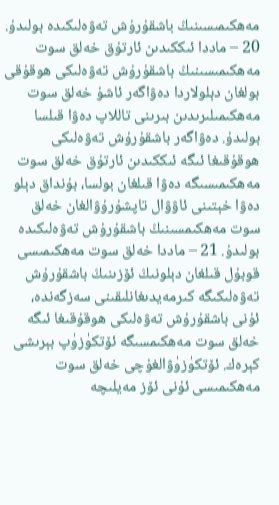مەھكىمىسىنىڭ باشقۇرۇش تەۋەلىكىدە بولىدۇ. 20 – ماددا ئىككىدىن ئارتۇق خەلق سوت مەھكىمىسىنىڭ باشقۇرۇش تەۋەلىكى ھوقۇقى بولغان دېلولاردا دەۋاگەر ئاشۇ خەلق سوت مەھكىمىلىرىدىن بىرىنى تاللاپ دەۋا قىلسا بولىدۇ. دەۋاگەر باشقۇرۇش تەۋەلىكى ھوقۇقىغا ئىگە ئىككىدىن ئارتۇق خەلق سوت مەھكىمىسىگە دەۋا قىلغان بولسا، بۇنداق دېلو دەۋا خېتىنى ئاۋۋال تاپشۇرۇۋالغان خەلق سوت مەھكىمسىنىڭ باشقۇرۇش تەۋەلىكىدە بولىدۇ. 21 – ماددا خەلق سوت مەھكىمىسى قوبۇل قىلغان دېلونىڭ ئۆزىنىڭ باشقۇرۇش تەۋەلىكىگە كىرمەيدىغانلىقىنى سەزگەندە، ئۇنى باشقۇرۇش تەۋەلىكى ھوقۇقىغا ئىگە خەلق سوت مەھكىمسىگە ئۆتكۈزۈپ بېرىشى كېرەك. ئۆتكۈزۈۋالغۇچى خەلق سوت مەھكىمىسى ئۇنى ئۆز مەيلىچە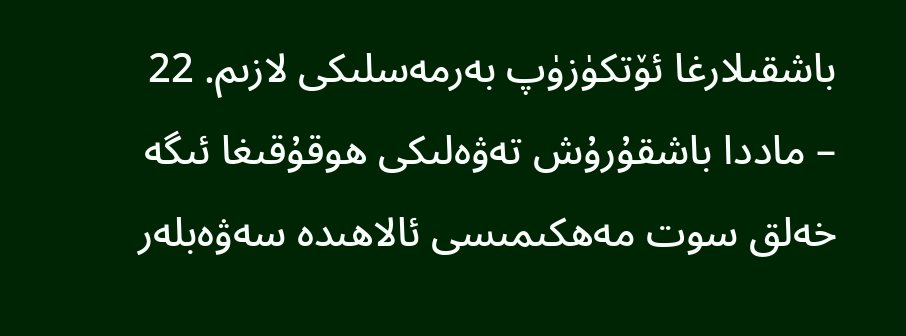باشقىلارغا ئۆتكۈزۈپ بەرمەسلىكى لازىم. 22 – ماددا باشقۇرۇش تەۋەلىكى ھوقۇقىغا ئىگە خەلق سوت مەھكىمىسى ئالاھىدە سەۋەبلەر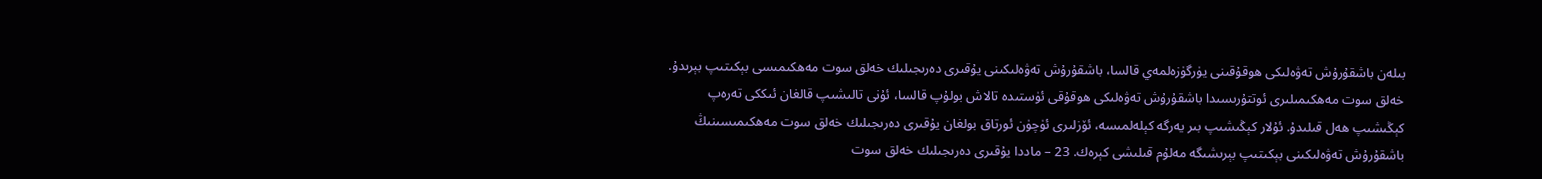بىلەن باشقۇرۇش تەۋەلىكى ھوقۇقىنى يۈرگۈزەلمەي قالسا، باشقۇرۇش تەۋەلىكىنى يۇقىرى دەرىجىلىك خەلق سوت مەھكىمىسى بېكىتىپ بېرىدۇ. خەلق سوت مەھكىمىلىرى ئوتتۇرىسىدا باشقۇرۇش تەۋەلىكى ھوقۇقى ئۈستىدە تالاش بولۇپ قالسا، ئۇنى تالىشىپ قالغان ئىككى تەرەپ كېڭىشىپ ھەل قىلىدۇ. ئۇلار كېڭىشىپ بىر يەرگە كېلەلمىسە، ئۆزلىرى ئۈچۈن ئورتاق بولغان يۇقىرى دەرىجىلىك خەلق سوت مەھكىمىسىنىڭ باشقۇرۇش تەۋەلىكىنى بېكىتىپ بېرىشىگە مەلۇم قىلىشى كېرەك. 23 – ماددا يۇقىرى دەرىجىلىك خەلق سوت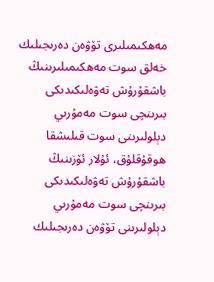مەھكىمىلىرى تۆۋەن دەرىجىلىك خەلق سوت مەھكىمىلىرىنىڭ باشقۇرۇش تەۋەلىكىدىكى بىرىنچى سوت مەمۇرىي دېلولىرىنى سوت قىلىشقا ھوقۇقلۇق، ئۇلار ئۆزىنىڭ باشقۇرۇش تەۋەلىكىدىكى بىرىنچى سوت مەمۇرىي دېلولىرىنى تۆۋەن دەرىجىلىك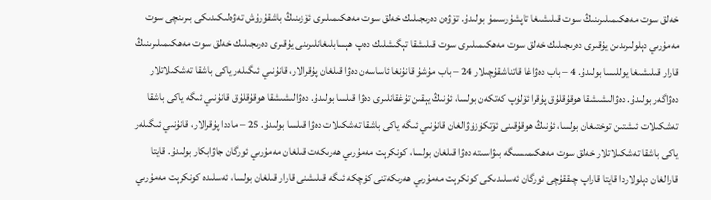خەلق سوت مەھكىمىلىرىنىڭ سوت قىلىشىغا تاپشۇرسىمۇ بولىدۇ. تۆۋەن دەرىجىلىك خەلق سوت مەھكىمىلىرى ئۆزىنىڭ باشقۇرۇش تەۋەلىكىدىكى بىرىنچى سوت مەمۇرىي دېلولىرىدىن يۇقىرى دەرىجىلىك خەلق سوت مەھكىمىلىرى سوت قىلىشقا تېگىشلىك دەپ ھېسابلىغانلىرىنى يۇقىرى دەرىجىلىك خەلق سوت مەھكىمىلىرىنىڭ قارار قىلىشىغا يوللىسا بولىدۇ. 4 – باب دەۋاغا قاتناشقۇچىلار 24 – باب مۇشۇ قانۇنغا ئاساسەن دەۋا قىلغان پۇقرالار، قانۇنىي ئىگىلەر ياكى باشقا تەشكىلاتلار دەۋاگەر بولىدۇ. دەۋالىشىشقا ھوقۇقلۇق پۇقرا ئۆلۈپ كەتكەن بولسا، ئۇنىڭ يېقىن تۇغقانلىرى دەۋا قىلسا بولىدۇ. دەۋالىشىشقا ھوقۇقلۇق قانۇنىي ئىگە ياكى باشقا تەشكىلات ئىشتىن توختىغان بولسا، ئۇنىڭ ھوقۇقىنى ئۆتكۈزۈۋالغان قانۇنىي ئىگە ياكى باشقا تەشكىلات دەۋا قىلسا بولىدۇ. 25 – ماددا پۇقرالار، قانۇنىي ئىگىلەر ياكى باشقا تەشكىلاتلار خەلق سوت مەھكىمىسىگە بىۋاسىتە دەۋا قىلغان بولسا، كونكرېت مەمۇرىي ھەرىكەت قىلغان مەمۇرىي ئورگان جاۋابكار بولىدۇ. قايتا قارالغان دېلولاردا قايتا قاراپ چىققۇچى ئورگان ئەسلىدىكى كونكرېت مەمۇرىي ھەرىكەتنى كۈچكە ئىگە قىلىشنى قارار قىلغان بولسا، ئەسلىدە كونكرېت مەمۇرىي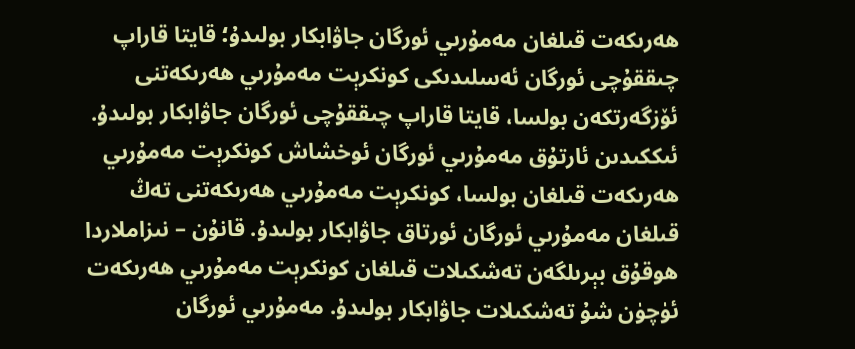ھەرىكەت قىلغان مەمۇرىي ئورگان جاۋابكار بولىدۇ؛ قايتا قاراپ چىققۇچى ئورگان ئەسلىدىكى كونكرېت مەمۇرىي ھەرىكەتنى ئۆزگەرتكەن بولسا، قايتا قاراپ چىققۇچى ئورگان جاۋابكار بولىدۇ. ئىككىدىن ئارتۇق مەمۇرىي ئورگان ئوخشاش كونكرېت مەمۇرىي ھەرىكەت قىلغان بولسا، كونكرېت مەمۇرىي ھەرىكەتنى تەڭ قىلغان مەمۇرىي ئورگان ئورتاق جاۋابكار بولىدۇ. قانۇن – نىزاملاردا ھوقۇق بېرىلگەن تەشكىلات قىلغان كونكرېت مەمۇرىي ھەرىكەت ئۈچۈن شۇ تەشكىلات جاۋابكار بولىدۇ. مەمۇرىي ئورگان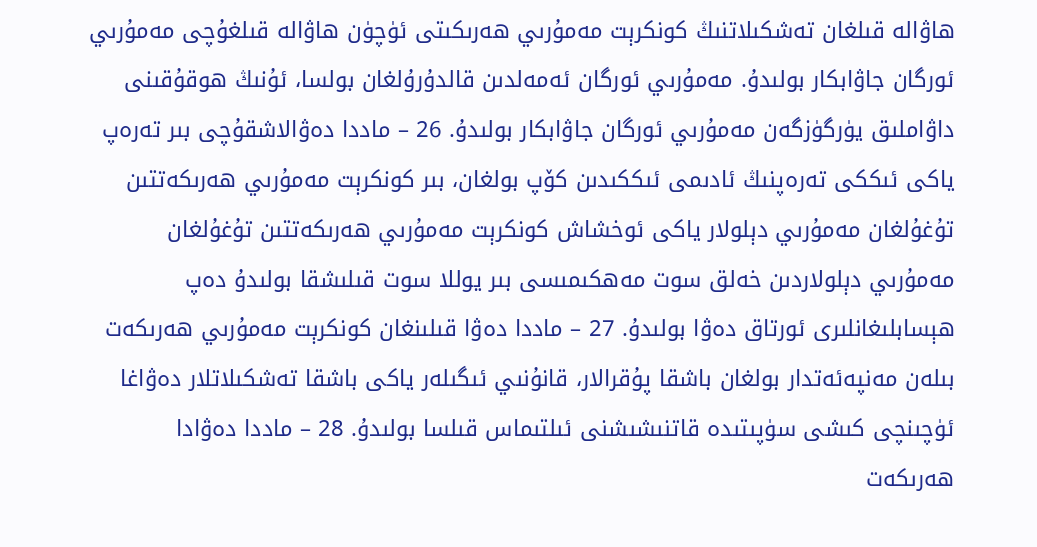ھاۋالە قىلغان تەشكىلاتنىڭ كونكرېت مەمۇرىي ھەرىكىتى ئۈچۈن ھاۋالە قىلغۇچى مەمۇرىي ئورگان جاۋابكار بولىدۇ. مەمۇرىي ئورگان ئەمەلدىن قالدۇرۇلغان بولسا، ئۇنىڭ ھوقۇقىنى داۋاملىق يۈرگۈزگەن مەمۇرىي ئورگان جاۋابكار بولىدۇ. 26 – ماددا دەۋالاشقۇچى بىر تەرەپ ياكى ئىككى تەرەپنىڭ ئادىمى ئىككىدىن كۆپ بولغان، بىر كونكرېت مەمۇرىي ھەرىكەتتىن تۇغۇلغان مەمۇرىي دېلولار ياكى ئوخشاش كونكرېت مەمۇرىي ھەرىكەتتىن تۇغۇلغان مەمۇرىي دېلولاردىن خەلق سوت مەھكىمىسى بىر يوللا سوت قىلىشقا بولىدۇ دەپ ھېسابلىغانلىرى ئورتاق دەۋا بولىدۇ. 27 – ماددا دەۋا قىلىنغان كونكرېت مەمۇرىي ھەرىكەت بىلەن مەنپەئەتدار بولغان باشقا پۇقرالار، قانۇنىي ئىگىلەر ياكى باشقا تەشكىلاتلار دەۋاغا ئۈچىنچى كىشى سۈپىتىدە قاتنىشىشنى ئىلتىماس قىلسا بولىدۇ. 28 – ماددا دەۋادا ھەرىكەت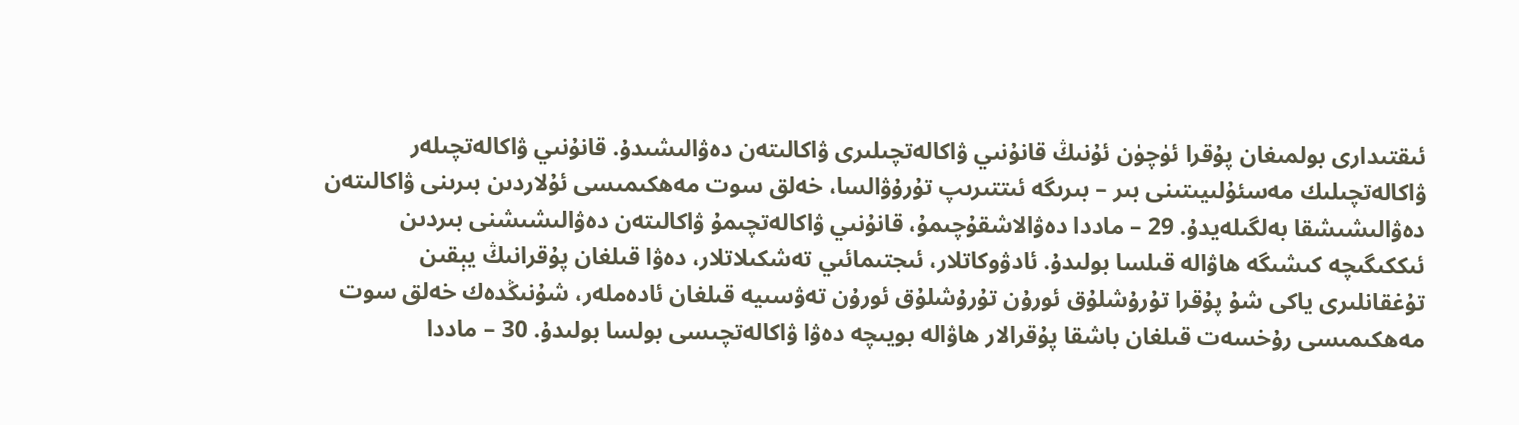ئىقتىدارى بولمىغان پۇقرا ئۈچۈن ئۇنىڭ قانۇنىي ۋاكالەتچىلىرى ۋاكالىتەن دەۋالىشىدۇ. قانۇنىي ۋاكالەتچىلەر ۋاكالەتچىلىك مەسئۇلىيىتىنى بىر – بىرىگە ئىتتىرىپ تۇرۇۋالسا، خەلق سوت مەھكىمىسى ئۇلاردىن بىرىنى ۋاكالىتەن دەۋالىشىشقا بەلگىلەيدۇ. 29 – ماددا دەۋالاشقۇچىمۇ، قانۇنىي ۋاكالەتچىمۇ ۋاكالىتەن دەۋالىشىشنى بىردىن ئىككىگىچە كىشىگە ھاۋالە قىلسا بولىدۇ. ئادۋوكاتلار، ئىجتىمائىي تەشكىلاتلار، دەۋا قىلغان پۇقرانىڭ يېقىن تۇغقانلىرى ياكى شۇ پۇقرا تۇرۇشلۇق ئورۇن تۇرۇشلۇق ئورۇن تەۋسىيە قىلغان ئادەملەر، شۇنىڭدەك خەلق سوت مەھكىمىسى رۇخسەت قىلغان باشقا پۇقرالار ھاۋالە بويىچە دەۋا ۋاكالەتچىسى بولسا بولىدۇ. 30 – ماددا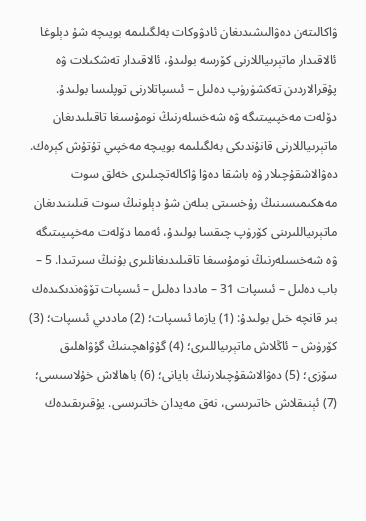ۋاكالىتەن دەۋالىشىدىغان ئادۋوكات بەلگىلىمە بويىچە شۇ دېلوغا ئالاقىدار ماتېرىياللارنى كۆرسە بولىدۇ، ئالاقىدار تەشكىلات ۋە پۇقرالاردىن تەكشۈرۈپ دەلىل – ئىسپاتلارنى توپلىسا بولىدۇ. دۆلەت مەخپىيىتىگە ۋە شەخسلەرنىڭ نومۇسىغا تاقىلىدىغان ماتېرىياللارنى قانۇندىكى بەلگىلىمە بويىچە مەخپىي تۇتۇش كېرەك. دەۋالاشقۇچىلار ۋە باشقا دەۋا ۋاكالەتچىلىرى خەلق سوت مەھكىمىسىنىڭ رۇخسىتى بىلەن شۇ دېلونىڭ سوت قىلىنىدىغان ماتېرىياللىرىنى كۆرۈپ چىقسا بولىدۇ، ئەمما دۆلەت مەخپىيىتىگە ۋە شەخسىلەرنىڭ نومۇسىغا تاقىلىدىغانلىرى بۇنىڭ سىرتىدا. 5 – باب دەلىل – ئىسپات 31 – ماددا دەلىل – ئىسپات تۆۋەندىكىدەك بىر قانچە خىل بولىدۇ: (1) يازما ئىسپات؛ (2) ماددىي ئىسپات؛ (3) كۆرۈش – ئاڭلاش ماتېرىياللىرى؛ (4) گۇۋاھچىنىڭ گۇۋاھلىق سۆزى؛ (5) دەۋالاشقۇچىلارنىڭ بايانى؛ (6) باھالاش خۇلاسىسى؛ (7) ئېنىقلاش خاتىرىسى، نەق مەيدان خاتىرىسى. يۇقىرىقىدەك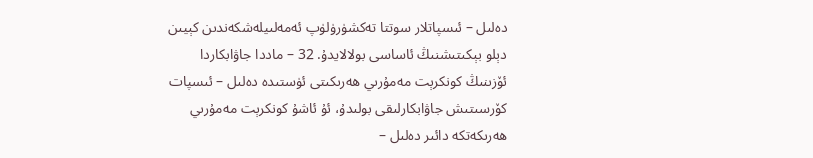دەلىل – ئىسپاتلار سوتتا تەكشۈرۈلۈپ ئەمەلىيلەشكەندىن كېيىن دېلو بېكىتىشنىڭ ئاساسى بولالايدۇ. 32 – ماددا جاۋابكاردا ئۆزىنىڭ كونكرېت مەمۇرىي ھەرىكىتى ئۈستىدە دەلىل – ئىسپات كۆرسىتىش جاۋابكارلىقى بولىدۇ، ئۇ ئاشۇ كونكرېت مەمۇرىي ھەرىكەتكە دائىر دەلىل –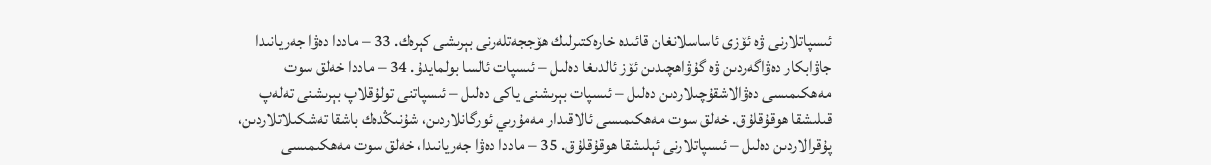ئىسپاتلارنى ۋە ئۆزى ئاساسلانغان قائىدە خارەكتىرلىك ھۆججەتلەرنى بېرىشى كېرەك. 33 – ماددا دەۋا جەريانىدا جاۋابكار دەۋاگەردىن ۋە گۇۋاھچىدىن ئۆز ئالدىغا دەلىل – ئىسپات ئالسا بولمايدۇ. 34 – ماددا خەلق سوت مەھكىمىسى دەۋالاشقۇچىلاردىن دەلىل – ئىسپات بېرىشنى ياكى دەلىل – ئىسپاتنى تولۇقلاپ بېرىشنى تەلەپ قىلىشقا ھوقۇقلۇق. خەلق سوت مەھكىمىسى ئالاقىدار مەمۇرىي ئورگانلاردىن، شۇنىڭدەك باشقا تەشكىلاتلاردىن، پۇقرالاردىن دەلىل – ئىسپاتلارنى ئېلىشقا ھوقۇقلۇق. 35 – ماددا دەۋا جەريانىدا، خەلق سوت مەھكىمىسى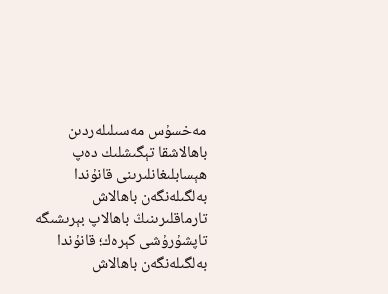مەخسۇس مەسىلىلەردىن باھالاشقا تېگىشلىك دەپ ھېسابلىغانلىرىنى قانۇندا بەلگىلەنگەن باھالاش تارماقلىرىنىڭ باھالاپ بېرىشىگە تاپشۇرۇشى كېرەك؛ قانۇندا بەلگىلەنگەن باھالاش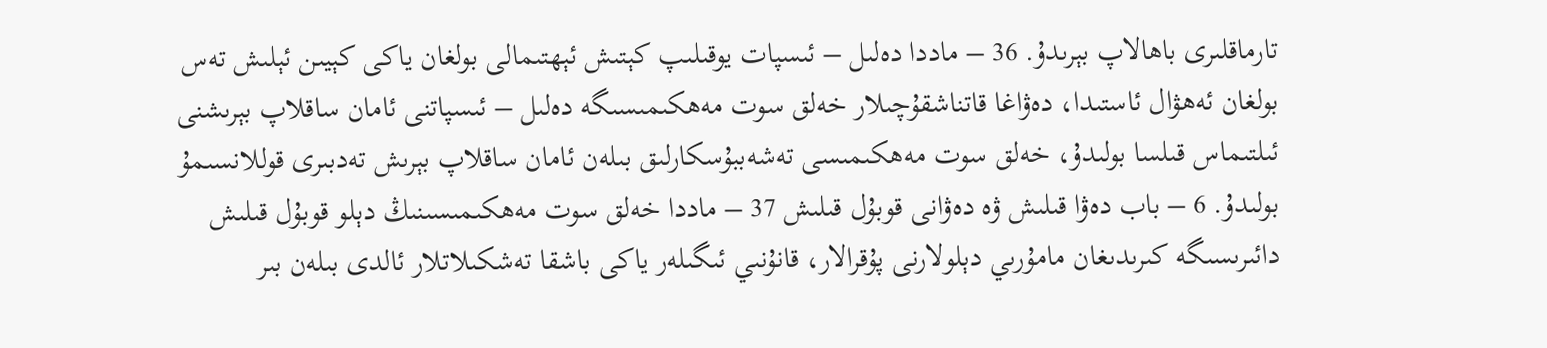تارماقلىرى باھالاپ بېرىدۇ. 36 – ماددا دەلىل – ئىسپات يوقىلىپ كېتىش ئېھتىمالى بولغان ياكى كېيىن ئېلىش تەس بولغان ئەھۋال ئاستىدا، دەۋاغا قاتناشقۇچىلار خەلق سوت مەھكىمىسىگە دەلىل – ئىسپاتنى ئامان ساقلاپ بېرىشنى ئىلتىماس قىلسا بولىدۇ، خەلق سوت مەھكىمىسى تەشەببۇسكارلىق بىلەن ئامان ساقلاپ بېرىش تەدبىرى قوللانسىمۇ بولىدۇ. 6 – باب دەۋا قىلىش ۋە دەۋانى قوبۇل قىلىش 37 – ماددا خەلق سوت مەھكىمىسىنىڭ دېلو قوبۇل قىلىش دائىرىسىگە كىرىدىغان مامۇرىي دېلولارنى پۇقرالار، قانۇنىي ئىگىلەر ياكى باشقا تەشكىلاتلار ئالدى بىلەن بىر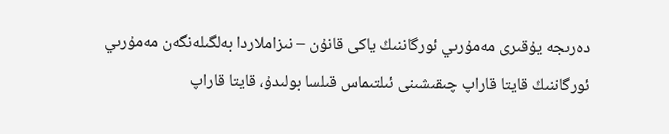دەرىجە يۇقىرى مەمۇرىي ئورگاننىڭ ياكى قانۇن – نىزاملاردا بەلگىلەنگەن مەمۇرىي ئورگاننىڭ قايتا قاراپ چىقىشىنى ئىلتىماس قىلسا بولىدۇ، قايتا قاراپ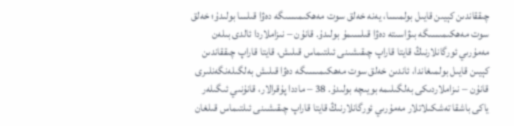چىققاندىن كېيىن قايىل بولمىسا، يەنە خەلق سوت مەھكىمىسىگە دەۋا قىلسا بولىدۇ؛ خەلق سوت مەھكىمىسىگە بىۋاسىتە دەۋا قىلسىمۇ بولىدۇ. قانۇن – نىزاملاردا ئالدى بىلەن مەمۇرىي ئورگانلارنىڭ قايتا قاراپ چىقىشىنى ئىلتىماس قىلىش، قايتا قاراپ چىققاندىن كېيىن قايىل بولمىغاندا، ئاندىن خەلق سوت مەھكىمىسىگە دەۋا قىلىش بەلگىلەنگەنلىرى قانۇن – نىزاملاردىكى بەلگىلىمە بويىچە بولىدۇ. 38 – ماددا پۇقرالار، قانۇنىي ئىگىلەر ياكى باشقا تەشكىلاتلار مەمۇرىي ئورگانلارنىڭ قايتا قاراپ چىقىشىنى ئىلتىماس قىلغان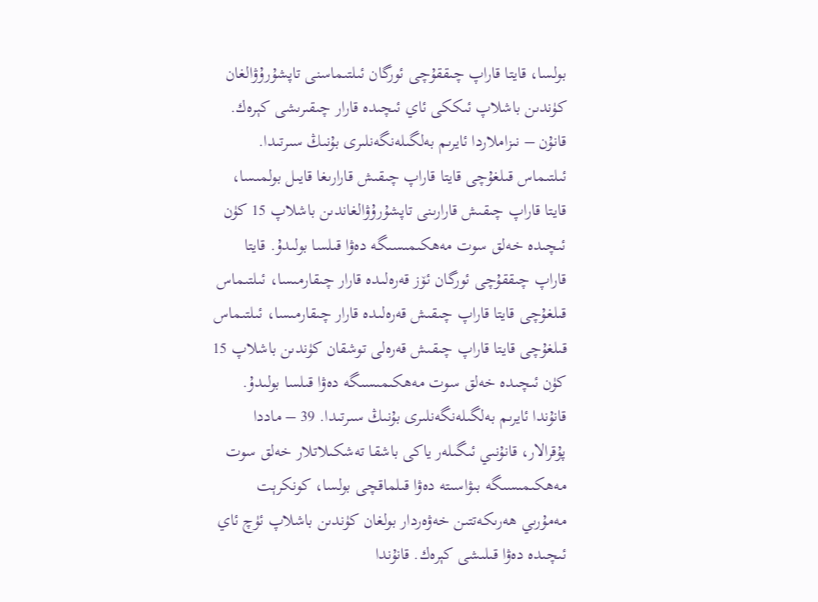بولسا، قايتا قاراپ چىققۇچى ئورگان ئىلتىماسنى تاپشۇرۇۋالغان كۈندىن باشلاپ ئىككى ئاي ئىچىدە قارار چىقىرىشى كېرەك. قانۇن – نىزاملاردا ئايرىم بەلگىلەنگەنلىرى بۇنىڭ سىرتىدا. ئىلتىماس قىلغۇچى قايتا قاراپ چىقىش قارارىغا قايىل بولمىسا، قايتا قاراپ چىقىش قارارىنى تاپشۇرۇۋالغاندىن باشلاپ 15 كۈن ئىچىدە خەلق سوت مەھكىمىسىگە دەۋا قىلسا بولىدۇ. قايتا قاراپ چىققۇچى ئورگان ئۆز قەرەلىدە قارار چىقارمىسا، ئىلتىماس قىلغۇچى قايتا قاراپ چىقىش قەرەلىدە قارار چىقارمىسا، ئىلتىماس قىلغۇچى قايتا قاراپ چىقىش قەرەلى توشقان كۈندىن باشلاپ 15 كۈن ئىچىدە خەلق سوت مەھكىمىسىگە دەۋا قىلسا بولىدۇ. قانۇندا ئايرىم بەلگىلەنگەنلىرى بۇنىڭ سىرتىدا. 39 – ماددا پۇقرالار، قانۇنىي ئىگىلەر ياكى باشقا تەشكىلاتلار خەلق سوت مەھكىمىسىگە بىۋاسىتە دەۋا قىلماقچى بولسا، كونكرېت مەمۇرىي ھەرىكەتتىن خەۋەردار بولغان كۈندىن باشلاپ ئۈچ ئاي ئىچىدە دەۋا قىلىشى كېرەك. قانۇندا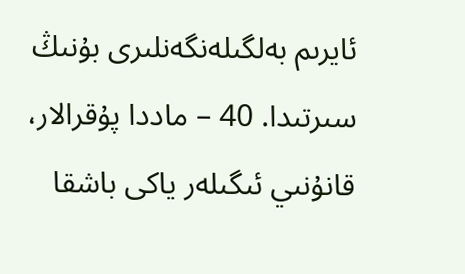ئايرىم بەلگىلەنگەنلىرى بۇنىڭ سىرتىدا. 40 – ماددا پۇقرالار، قانۇنىي ئىگىلەر ياكى باشقا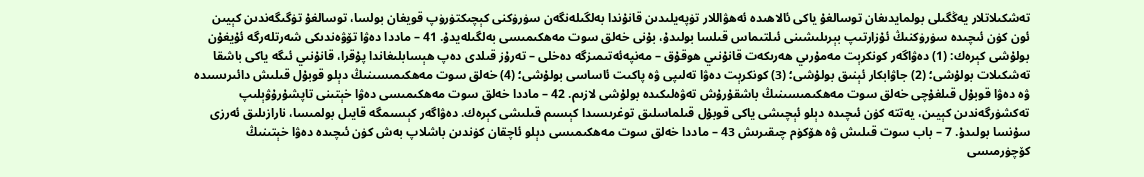تەشكىلاتلار يەڭگىلى بولمايدىغان توسالغۇ ياكى ئالاھىدە ئەھۋاللار تۈپەيلىدىن قانۇندا بەلگىلەنگەن سۈرۈكنى كېچىكتۈرۈپ قويغان بولسا، توسالغۇ تۈگىگەندىن كېيىن ئون كۈن ئىچىدە سۈرۈكنىڭ ئۇزارتىپ بېرىلىشىنى ئىلتىماس قىلسا بولىدۇ، بۇنى خەلق سوت مەھكىمىسى بەلگىلەيدۇ. 41 – ماددا دەۋا تۆۋەندىكى شەرتلەرگە ئۇيغۇن بولۇشى كېرەك: (1) دەۋاگەر كونكرېت مەمۇرىي ھەرىكەت قانۇنىي ھوقۇق – مەنپەئەتىمىزگە دەخلى – تەرۇز قىلدى دەپ ھېسابلىغاندا پۇقرا، قانۇنىي ئىگە ياكى باشقا تەشكىلات بولۇشى؛ (2) جاۋابكار ئېنىق بولۇشى؛ (3) كونكرېت دەۋا تەلىپى ۋە پاكىت ئاساسى بولۇشى؛ (4) خەلق سوت مەھكىمىسىنىڭ دېلو قوبۇل قىلىش دائىرىسىدە ۋە دەۋا قوبۇل قىلغۇچى خەلق سوت مەھكىمىسىنىڭ باشقۇرۇش تەۋەلىكىدە بولۇشى لازىم. 42 – ماددا خەلق سوت مەھكىمىسى دەۋا خېتىنى تاپشۇرۇۋېلىپ تەكشۈرگەندىن كېيىن، يەتتە كۈن ئىچىدە دېلو ئېچىشى ياكى قوبۇل قىلماسلىق توغرىسىدا كېسىم قىلىشى كېرەك. دەۋاگەر كېسىمگە قايىل بولمىسا، نارازىلىق ئەرزى سۇنسا بولىدۇ. 7 – باب سوت قىلىش ۋە ھۆكۈم چىقىرىش 43 – ماددا خەلق سوت مەھكىمىسى دېلو ئاچقان كۈندىن باشلاپ بەش كۈن ئىچىدە دەۋا خېتىنىڭ كۆچۈرمىسى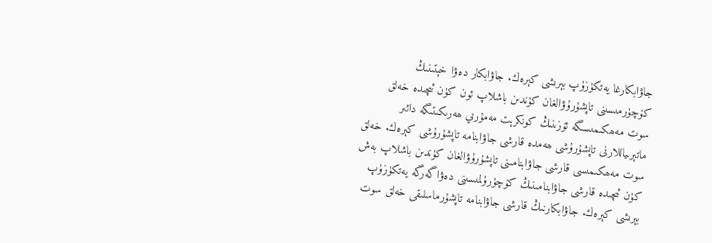جاۋابكارغا يەتكۈزۈپ بېرىشى كېرەك. جاۋابكار دەۋا خېتىنىڭ كۆچۈرمىسىنى تاپشۇرۇۋالغان كۈندىن باشلاپ ئون كۈن ئىچىدە خەلق سوت مەھكىمىسىگە ئۆزىنىڭ كونكرېت مەمۇرىي ھەرىكىتىگە دائىر ماتېرىياللارنى تاپشۇرۇشى ھەمدە قارشى جاۋابنامە تاپشۇرۇشى كېرەك. خەلق سوت مەھكىمىسى قارشى جاۋابنامىنى تاپشۇرۇۋالغان كۈندىن باشلاپ بەش كۈن ئىچىدە قارشى جاۋابنامىنىڭ كۆچۈرۈلمىسىنى دەۋاگەرگە يەتكۈزۈپ بېرىشى كېرەك. جاۋابكارنىڭ قارشى جاۋابنامە تاپشۇرماسلىقى خەلق سوت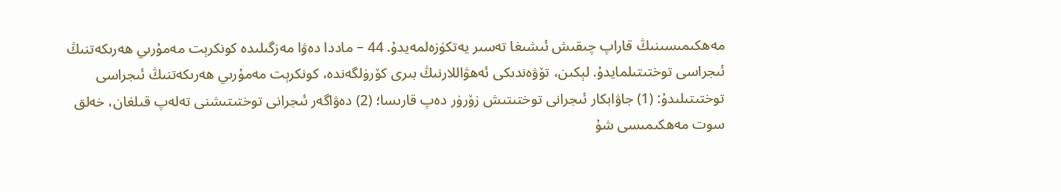مەھكىمىسىنىڭ قاراپ چىقىش ئىشىغا تەسىر يەتكۈزەلمەيدۇ. 44 – ماددا دەۋا مەزگىلىدە كونكرېت مەمۇرىي ھەرىكەتنىڭ ئىجراسى توختىتىلمايدۇ. لېكىن، تۆۋەندىكى ئەھۋاللارنىڭ بىرى كۆرۈلگەندە، كونكرېت مەمۇرىي ھەرىكەتنىڭ ئىجراسى توختىتىلىدۇ: (1) جاۋابكار ئىجرانى توختىتىش زۆرۈر دەپ قارىسا؛ (2) دەۋاگەر ئىجرانى توختىتىشنى تەلەپ قىلغان، خەلق سوت مەھكىمىسى شۇ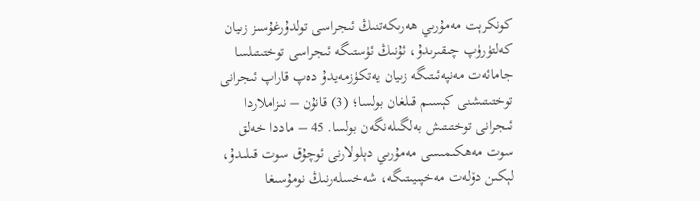كونكرېت مەمۇرىي ھەرىكەتنىڭ ئىجراسى تولدۇرغۇسىز زىيان كەلتۈرۈپ چىقىرىدۇ، ئۇنىڭ ئۈستىگە ئىجراسى توختىتىلسا جامائەت مەنپەئىتىگە زىيان يەتكۈزمەيدۇ دەپ قاراپ ئىجرانى توختىتىشنى كېسىم قىلغان بولسا؛ (3) قانۇن – نىزاملاردا ئىجرانى توختىتىش بەلگىلەنگەن بولسا. 45 – ماددا خەلق سوت مەھكىمىسى مەمۇرىي دېلولارنى ئوچۇق سوت قىلىدۇ، لېكىن دۆلەت مەخپىيىتىگە، شەخسلەرنىڭ نومۇسىغا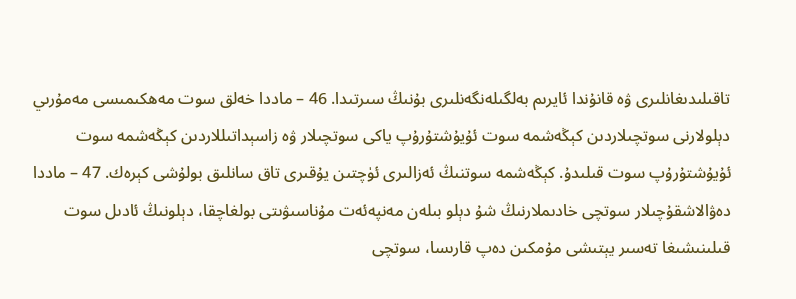تاقىلىدىغانلىرى ۋە قانۇندا ئايرىم بەلگىلەنگەنلىرى بۇنىڭ سىرتىدا. 46 – ماددا خەلق سوت مەھكىمىسى مەمۇرىي دېلولارنى سوتچىلاردىن كېڭەشمە سوت ئۇيۇشتۇرۇپ ياكى سوتچىلار ۋە زاسېداتىللاردىن كېڭەشمە سوت ئۇيۇشتۇرۇپ سوت قىلىدۇ. كېڭەشمە سوتنىڭ ئەزالىرى ئۈچتىن يۇقىرى تاق سانلىق بولۇشى كېرەك. 47 – ماددا دەۋالاشقۇچىلار سوتچى خادىملارنىڭ شۇ دېلو بىلەن مەنپەئەت مۇناسىۋىتى بولغاچقا، دېلونىڭ ئادىل سوت قىلىنىشىغا تەسىر يېتىشى مۇمكىن دەپ قارىسا، سوتچى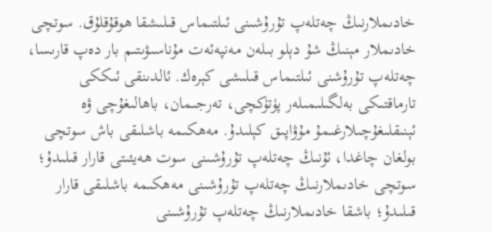خادىملارنىڭ چەتلەپ تۇرۇشىنى ئىلتىماس قىلىشقا ھوقۇقلۇق. سوتچى خادىملار مېنىڭ شۇ دېلو بىلەن مەنپەئەت مۇناسىۋىتىم بار دەپ قارىسا، چەتلەپ تۇرۇشنى ئىلتىماس قىلىشى كېرەك. ئالدىنقى ئىككى تارماقتىكى بەلگىلىمىلەر پۈتۈكچى، تەرجىمان، باھالىغۇچى ۋە ئېنىقلىغۇچىلارغىمۇ مۇۋاپىق كېلىدۇ. مەھكىمە باشلىقى باش سوتچى بولغان چاغدا، ئۇنىڭ چەتلەپ تۇرۇشىنى سوت ھەيئىتى قارار قىلىدۇ؛ سوتچى خادىملارنىڭ چەتلەپ تۇرۇشىنى مەھكىمە باشلىقى قارار قىلىدۇ؛ باشقا خادىملارنىڭ چەتلەپ تۇرۇشىنى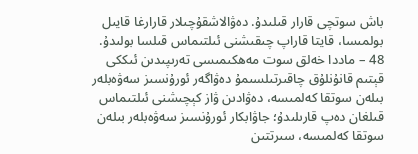باش سوتچى قارار قىلىدۇ. دەۋالاشقۇچىلار قارارغا قايىل بولمىسا، قايتا قاراپ چىقىشنى ئىلتىماس قىلسا بولىدۇ. 48 – ماددا خەلق سوت مەھكىمىسى تەرىپىدىن ئىككى قېتىم قانۇنلۇق چاقىرتىلسىمۇ دەۋاگەر ئورۇنسىز سەۋەبلەر بىلەن سوتقا كەلمىسە، دەۋادىن ۋاز كېچىشنى ئىلتىماس قىلغان دەپ قارىلىدۇ؛ جاۋابكار ئورۇنسىز سەۋەبلەر بىلەن سوتقا كەلمىسە، سىرتتىن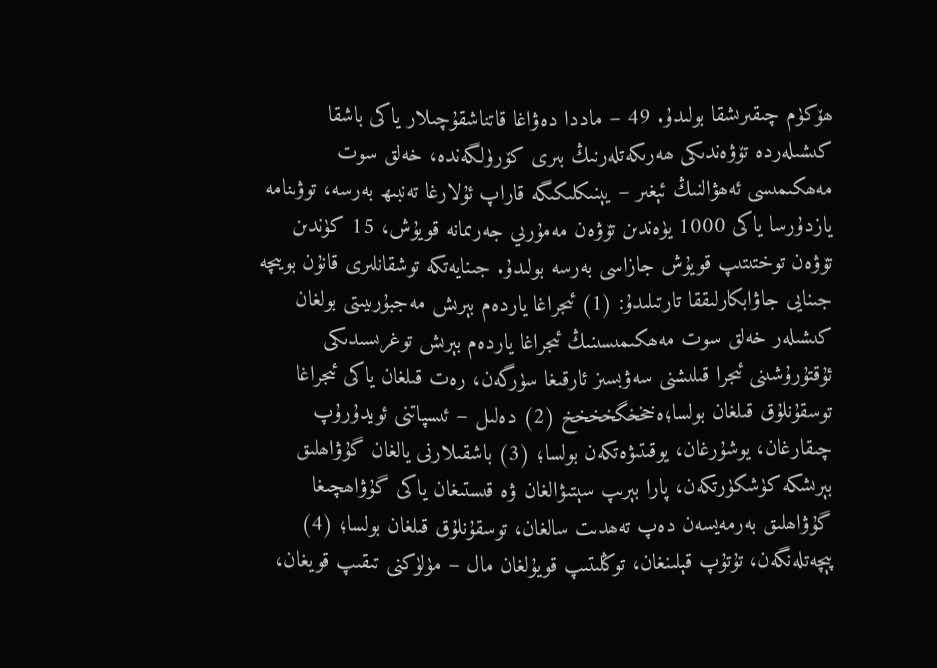ھۆكۈم چىقىرىشقا بولىدۇ. 49 – ماددا دەۋاغا قاتناشقۇچىلار ياكى باشقا كىشىلەردە تۆۋەندىكى ھەرىكەتلەرنىڭ بىرى كۆرۈلگەندە، خەلق سوت مەھكىمىسى ئەھۋالنىڭ ئېغىر – يېنىكلىكىگە قاراپ ئۇلارغا تەنبىھ بەرسە، توۋىنامە يازدۇرسا ياكى 1000 يۈەندىن تۆۋەن مەمۇرىي جەرىمانە قويۇش، 15 كۈندىن تۆۋەن توختىتىپ قويۇش جازاسى بەرسە بولىدۇ. جىنايەتكە توشقانلىرى قانۇن بويىچە جىنايى جاۋابكارلىققا تارتىلىدۇ: (1) ئىجراغا ياردەم بېرىش مەجبۇرىيىتى بولغان كىشىلەر خەلق سوت مەھكىمىسىنىڭ ئىجراغا ياردەم بېرىش توغرىسىدىكى ئۇقتۇرۇشىنى ئىجرا قىلىشنى سەۋبسىز ئارقىغا سۈرگەن، رەت قىلغان ياكى ئىجراغا توسقۇنلۇق قىلغان بولسا؛ەخخخگخخخخ (2) دەلىل – ئىسپاتنى ئويدۇرۇپ چىقارغان، يوشۇرغان، يوقىتىۋەتكەن بولسا؛ (3) باشقىلارنى يالغان گۇۋاھلىق بېرىشكە كۈشكۈرتكەن، پارا بېرىپ سېتىۋالغان ۋە قىستىغان ياكى گۇۋاھچىغا گۇۋاھلىق بەرمەيسەن دەپ تەھدىت سالغان، توسقۇنلۇق قىلغان بولسا؛ (4) پېچەتلەنگەن، تۇتۇپ قېلىنغان، توڭلىتىپ قويۇلغان مال – مۈلۈكنى تىقىپ قويغان،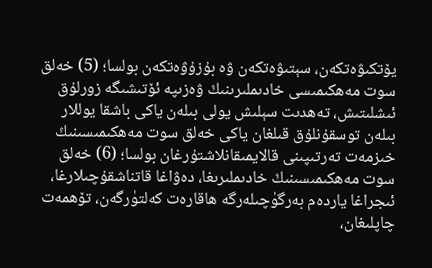يۆتكىۋەتكەن، سېتىۋەتكەن ۋە بۇزۇۋەتكەن بولسا؛ (5) خەلق سوت مەھكىمىسى خادىملىرىنىڭ ۋەزىپە ئۆتىشىگە زورلۇق ئىشلىتىش، تەھدىت سېلىش يولى بىلەن ياكى باشقا يوللار بىلەن توسقۇنلۇق قىلغان ياكى خەلق سوت مەھكىمىسىنىڭ خىزمەت تەرتىپىنى قالايمىقانلاشتۇرغان بولسا؛ (6) خەلق سوت مەھكىمىسىنىڭ خادىملىرىغا، دەۋاغا قاتناشقۇچىلارغا، ئىجراغا ياردەم بەرگۈچىلەرگە ھاقارەت كەلتۈرگەن، تۆھمەت چاپلىغان،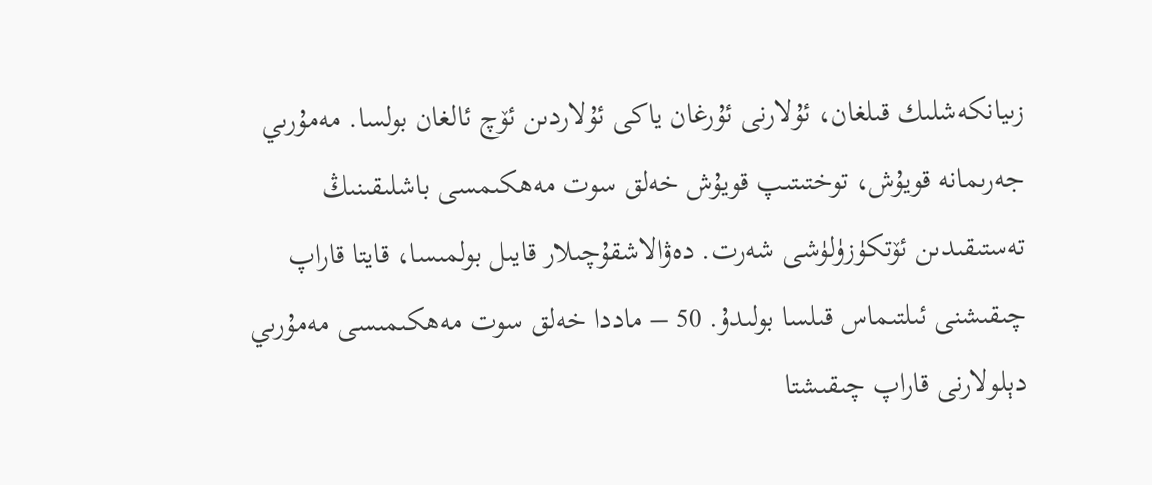زىيانكەشلىك قىلغان، ئۇلارنى ئۇرغان ياكى ئۇلاردىن ئۆچ ئالغان بولسا. مەمۇرىي جەرىمانە قويۇش، توختىتىپ قويۇش خەلق سوت مەھكىمسى باشلىقىنىڭ تەستىقىدىن ئۆتكۈزۈلۈشى شەرت. دەۋالاشقۇچىلار قايىل بولمىسا، قايتا قاراپ چىقىشنى ئىلتىماس قىلسا بولىدۇ. 50 – ماددا خەلق سوت مەھكىمىسى مەمۇرىي دېلولارنى قاراپ چىقىشتا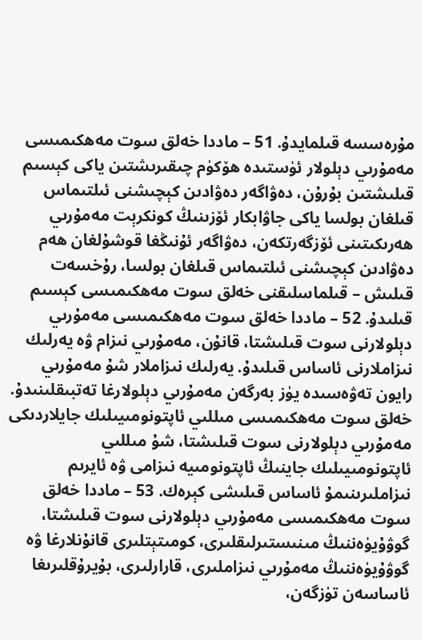مۇرەسسە قىلمايدۇ. 51 – ماددا خەلق سوت مەھكىمىسى مەمۇرىي دېلولار ئۈستىدە ھۆكۈم چىقىرىشتىن ياكى كېسىم قىلىشتىن بۇرۇن، دەۋاگەر دەۋادىن كېچىشنى ئىلتىماس قىلغان بولسا ياكى جاۋابكار ئۆزىنىڭ كونكرېت مەمۇرىي ھەرىكىتىنى ئۆزگەرتكەن، دەۋاگەر ئۇنىڭغا قوشۇلغان ھەم دەۋادىن كېچىشنى ئىلتىماس قىلغان بولسا، رۇخسەت قىلىش – قىلماسلىقنى خەلق سوت مەھكىمىسى كېسىم قىلىدۇ. 52 – ماددا خەلق سوت مەھكىمىسى مەمۇرىي دېلولارنى سوت قىلىشتا، قانۇن، مەمۇرىي نىزام ۋە يەرلىك نىزاملارنى ئاساس قىلىدۇ. يەرلىك نىزاملار شۇ مەمۇرىي رايون تەۋەسىدە يۈز بەرگەن مەمۇرىي دېلولارغا تەتبىقلىنىدۇ. خەلق سوت مەھكىمىسى مىللىي ئاپتونومىيىلىك جايلاردىكى مەمۇرىي دېلولارنى سوت قىلىشتا، شۇ مىللىي ئاپتونومىيىلىك جاينىڭ ئاپتونومىيە نىزامى ۋە ئايرىم نىزاملىرىنىمۇ ئاساس قىلىشى كېرەك. 53 – ماددا خەلق سوت مەھكىمىسى مەمۇرىي دېلولارنى سوت قىلىشتا، گوۋۇيۈەننىڭ مىنىستىرلىقلىرى، كومىتېتلىرى قانۇنلارغا ۋە گوۋۇيۈەننىڭ مەمۇرىي نىزاملىرى، قارارلىرى، بۇيرۇقلىرىغا ئاساسەن تۈزگەن،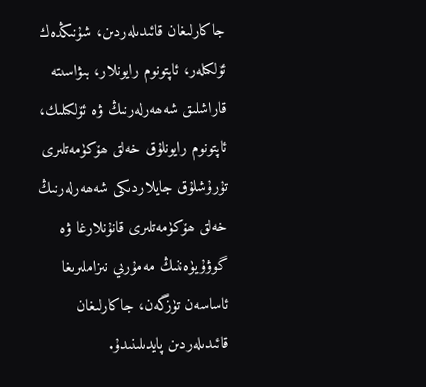جاكارلىغان قائىدىلەردىن، شۇنىڭدەك ئۆلكىلەر، ئاپتونوم رايونلار، بىۋاسىتە قاراشلىق شەھەرلەرنىڭ ۋە ئۆلكىلىك، ئاپتونوم رايونلۇق خەلق ھۆكۈمەتلىرى تۇرۇشلۇق جايلاردىكى شەھەرلەرنىڭ خەلق ھۆكۈمەتلىرى قانۇنلارغا ۋە گوۋۇيۈەننىڭ مەمۇرىي نىزاملىرىغا ئاساسەن تۈزگەن، جاكارلىغان قائىدىلەردىن پايدىلىنىدۇ.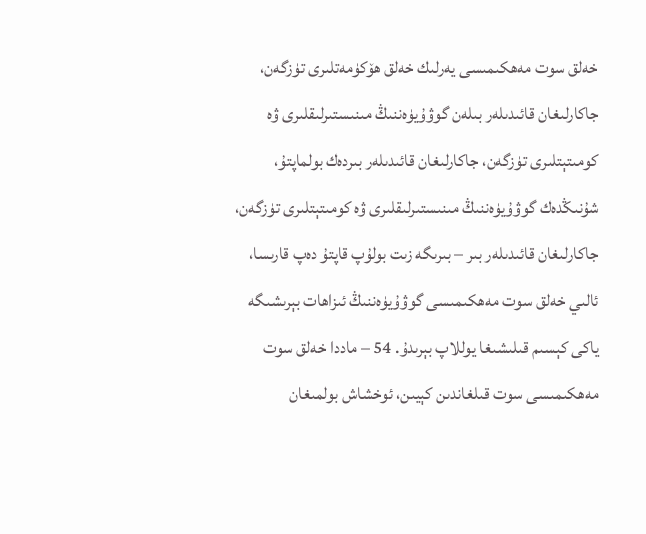خەلق سوت مەھكىمىسى يەرلىك خەلق ھۆكۈمەتلىرى تۈزگەن، جاكارلىغان قائىدىلەر بىلەن گوۋۇيۈەننىڭ مىنىستىرلىقلىرى ۋە كومىتېتلىرى تۈزگەن، جاكارلىغان قائىدىلەر بىردەك بولماپتۇ، شۇنىڭدەك گوۋۇيۈەننىڭ مىنىستىرلىقلىرى ۋە كومىتېتلىرى تۈزگەن، جاكارلىغان قائىدىلەر بىر – بىرىگە زىت بولۇپ قاپتۇ دەپ قارىسا، ئالىي خەلق سوت مەھكىمىسى گوۋۇيۈەننىڭ ئىزاھات بېرىشىگە ياكى كېسىم قىلىشىغا يوللاپ بېرىدۇ. 54 – ماددا خەلق سوت مەھكىمىسى سوت قىلغاندىن كېيىن، ئوخشاش بولمىغان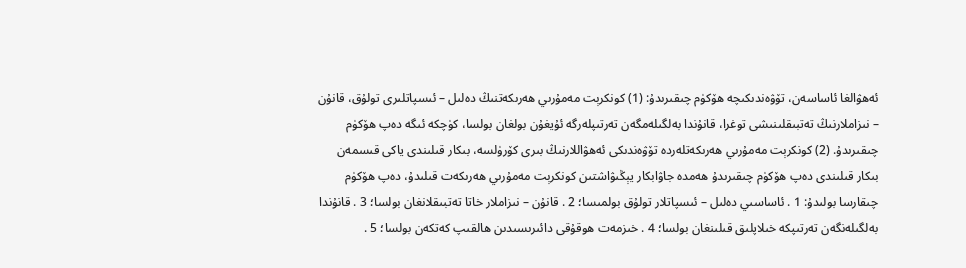ئەھۋالغا ئاساسەن، تۆۋەندىكىچە ھۆكۈم چىقىرىدۇ: (1) كونكرېت مەمۇرىي ھەرىكەتنىڭ دەلىل – ئىسپاتلىرى تولۇق، قانۇن – نىزاملارنىڭ تەتبىقلىنىشى توغرا، قانۇندا بەلگىلەمگەن تەرتىپلەرگە ئۇيغۇن بولغان بولسا، كۈچكە ئىگە دەپ ھۆكۈم چىقىرىدۇ. (2) كونكرېت مەمۇرىي ھەرىكەتلەردە تۆۋەندىكى ئەھۋاللارنىڭ بىرى كۆرۈلسە، بىكار قىلىندى ياكى قىسمەن بىكار قىلىندى دەپ ھۆكۈم چىقىرىدۇ ھەمدە جاۋابكار يېڭىۋاشتىن كونكرېت مەمۇرىي ھەرىكەت قىلىدۇ، دەپ ھۆكۈم چىقارسا بولىدۇ: 1 . ئاساسىي دەلىل – ئىسپاتلار تولۇق بولمىسا؛ 2 . قانۇن – نىزاملار خاتا تەتبىقلانغان بولسا؛ 3 . قانۇندا بەلگىلەنگەن تەرتىپكە خىلاپلىق قىلىنغان بولسا؛ 4 . خىزمەت ھوقۇقى دائىرىسىدىن ھالقىپ كەتكەن بولسا؛ 5 .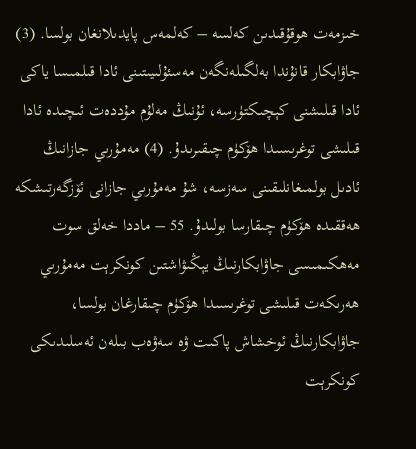خىزمەت ھوقۇقىدىن كەلسە – كەلمەس پايدىلانغان بولسا. (3) جاۋابكار قانۇندا بەلگىلەنگەن مەسئۇلىيىتىنى ئادا قىلمىسا ياكى ئادا قىلىشنى كېچىكتۈرسە، ئۇنىڭ مەلۇم مۇددەت ئىچىدە ئادا قىلىشى توغرىسىدا ھۆكۈم چىقىرىدۇ. (4) مەمۇرىي جازانىڭ ئادىل بولمىغانلىقىنى سەزسە، شۇ مەمۇرىي جازانى ئۆزگەرتىشكە ھەققىدە ھۆكۈم چىقارسا بولىدۇ. 55 – ماددا خەلق سوت مەھكىمىسى جاۋابكارنىڭ يېڭىۋاشتىن كونكرېت مەمۇرىي ھەرىكەت قىلىشى توغرىسىدا ھۆكۈم چىقارغان بولسا، جاۋابكارنىڭ ئوخشاش پاكىت ۋە سەۋەب بىلەن ئەسلىدىكى كونكرېت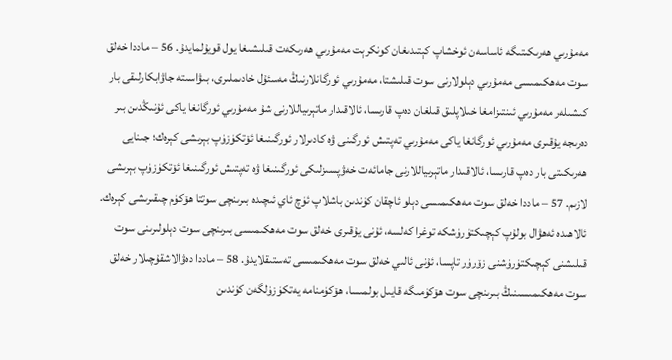مەمۇرىي ھەرىكىتىگە ئاساسەن ئوخشاپ كېتىدىغان كونكرېت مەمۇرىي ھەرىكەت قىلىشىغا يول قويۇلمايدۇ. 56 – ماددا خەلق سوت مەھكىمىسى مەمۇرىي دېلولارنى سوت قىلىشتا، مەمۇرىي ئورگانلارنىڭ مەسئۇل خادىملىرى، بىۋاسىتە جاۋابكارلىقى بار كىشىلەر مەمۇرىي ئىنتىزامغا خىلاپلىق قىلغان دەپ قارىسا، ئالاقىدار ماتېرىياللارنى شۇ مەمۇرىي ئورگانغا ياكى ئۇنىڭدىن بىر دەرىجە يۇقىرى مەمۇرىي ئورگانغا ياكى مەمۇرىي تەپتىش ئورگىنى ۋە كادىرلار ئورگىنىغا ئۆتكۈزۈپ بېرىشى كېرەك؛ جىنايى ھەرىكىتى بار دەپ قارىسا، ئالاقىدار ماتېرىياللارنى جامائەت خەۋپسىزلىكى ئورگىنىغا ۋە تەپتىش ئورگىنىغا ئۆتكۈزۈپ بېرىشى لازىم. 57 – ماددا خەلق سوت مەھكىمىسى دېلو ئاچقان كۈندىن باشلاپ ئۈچ ئاي ئىچىدە بىرىنچى سوتتا ھۆكۈم چىقىرىشى كېرەك. ئالاھىدە ئەھۋال بولۇپ كېچىكتۈرۈشكە توغرا كەلسە، ئۇنى يۇقىرى خەلق سوت مەھكىمىسى بىرىنچى سوت دېلولىرىنى سوت قىلىشنى كېچىكتۈرۈشنى زۆرۈر تاپسا، ئۇنى ئالىي خەلق سوت مەھكىمىسى تەستىقلايدۇ. 58 – ماددا دەۋالاشقۇچىلار خەلق سوت مەھكىمىسىنىڭ بىرىنچى سوت ھۆكۈمىگە قايىل بولمىسا، ھۆكۈمنامە يەتكۈزۈلگەن كۈندىن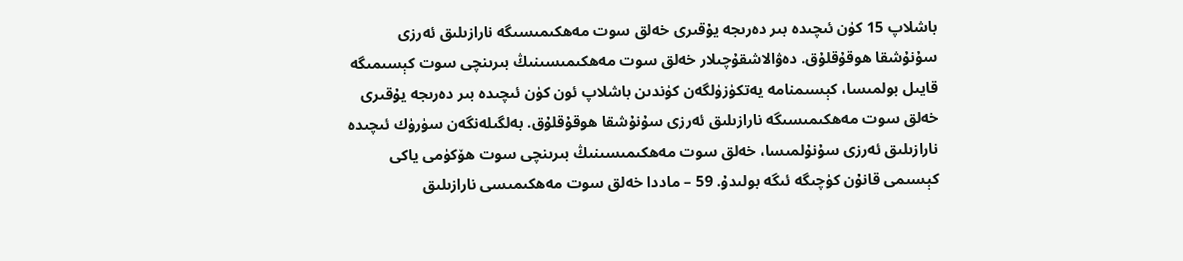باشلاپ 15 كۈن ئىچىدە بىر دەرىجە يۇقىرى خەلق سوت مەھكىمىسىگە نارازىلىق ئەرزى سۇنۇشقا ھوقۇقلۇق. دەۋالاشقۇچىلار خەلق سوت مەھكىمىسىنىڭ بىرىنچى سوت كېسىمىگە قايىل بولمىسا، كېسىمنامە يەتكۈزۈلگەن كۈندىن باشلاپ ئون كۈن ئىچىدە بىر دەرىجە يۇقىرى خەلق سوت مەھكىمىسىگە نارازىلىق ئەرزى سۇنۇشقا ھوقۇقلۇق. بەلگىلەنگەن سۈرۈك ئىچىدە نارازىلىق ئەرزى سۇنۇلمىسا، خەلق سوت مەھكىمىسىنىڭ بىرىنچى سوت ھۆكۈمى ياكى كېسىمى قانۇن كۈچىگە ئىگە بولىدۇ. 59 – ماددا خەلق سوت مەھكىمىسى نارازىلىق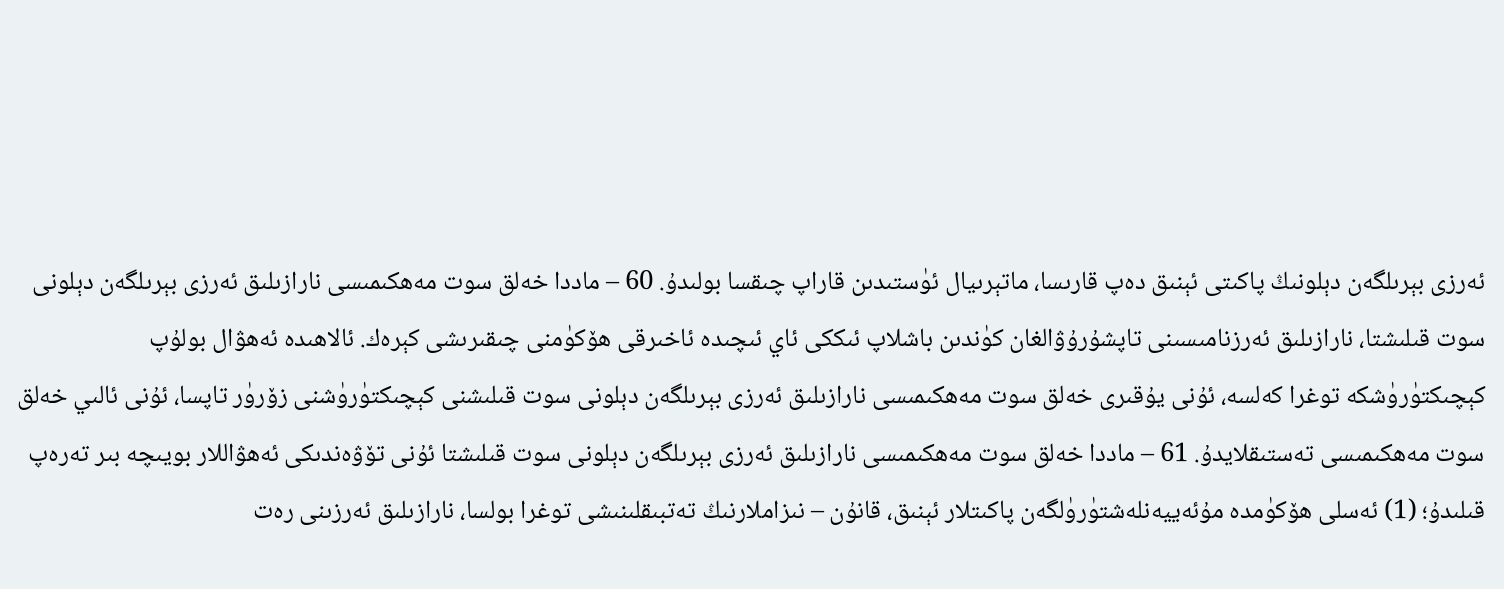ئەرزى بېرىلگەن دېلونىڭ پاكىتى ئېنىق دەپ قارىسا، ماتېرىيال ئۈستىدىن قاراپ چىقسا بولىدۇ. 60 – ماددا خەلق سوت مەھكىمىسى نارازىلىق ئەرزى بېرىلگەن دېلونى سوت قىلىشتا، نارازىلىق ئەرزنامىسىنى تاپشۇرۇۋالغان كۈندىن باشلاپ ئىككى ئاي ئىچىدە ئاخىرقى ھۆكۈمنى چىقىرىشى كېرەك. ئالاھىدە ئەھۋال بولۇپ كېچىكتۈرۈشكە توغرا كەلسە، ئۇنى يۇقىرى خەلق سوت مەھكىمىسى نارازىلىق ئەرزى بېرىلگەن دېلونى سوت قىلىشنى كېچىكتۈرۈشنى زۆرۈر تاپسا، ئۇنى ئالىي خەلق سوت مەھكىمىسى تەستىقلايدۇ. 61 – ماددا خەلق سوت مەھكىمىسى نارازىلىق ئەرزى بېرىلگەن دېلونى سوت قىلىشتا ئۇنى تۆۋەندىكى ئەھۋاللار بويىچە بىر تەرەپ قىلىدۇ؛ (1) ئەسلى ھۆكۈمدە مۇئەييەنلەشتۈرۈلگەن پاكىتلار ئېنىق، قانۇن – نىزاملارنىڭ تەتبىقلىنىشى توغرا بولسا، نارازىلىق ئەرزىنى رەت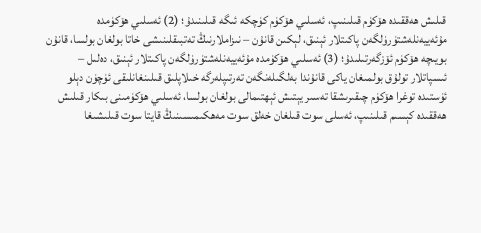قىلىش ھەققىدە ھۆكۈم قىلىنىپ، ئەسلىي ھۆكۈم كۈچكە ئىگە قىلىنىدۇ؛ (2) ئەسلىي ھۆكۈمدە مۇئەييەنلەشتۈرۈلگەن پاكىتلار ئېنىق، لېكىن قانۇن – نىزاملارنىڭ تەتبىقلىنىشى خاتا بولغان بولسا، قانۇن بويىچە ھۆكۈم ئۆزگەرتىلىدۇ؛ (3) ئەسلىي ھۆكۈمدە مۇئەييەنلەشتۈرۈلگەن پاكىتلار ئېنىق، دەلىل – ئىسپاتلار تولۇق بولمىغان ياكى قانۇندا بەلگىلەنگەن تەرتىپلەرگە خىلاپلىق قىلىنغانلىقى ئۈچۈن دېلو ئۈستىدە توغرا ھۆكۈم چىقىرىشقا تەسىر يېتىش ئېھتىمالى بولغان بولسا، ئەسلىي ھۆكۈمىنى بىكار قىلىش ھەققىدە كېسىم قىلىنىپ، ئەسلى سوت قىلغان خەلق سوت مەھكىمىسىنىڭ قايتا سوت قىلىشىغا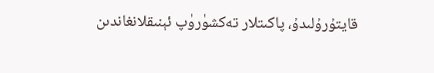قايتۇرۇلىدۇ، پاكىتلار تەكشۈرۈپ ئېنىقلانغاندىن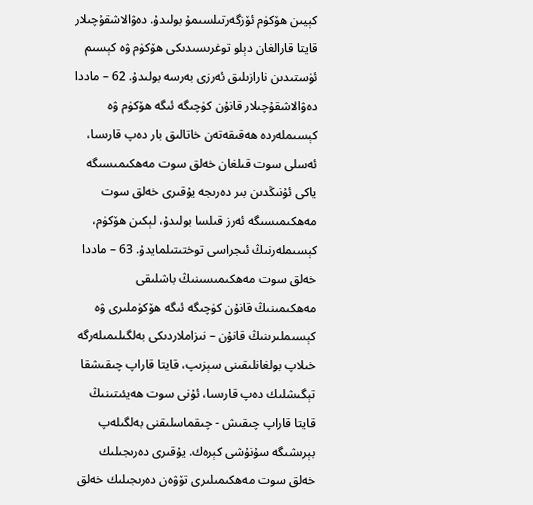كېيىن ھۆكۈم ئۆزگەرتىلسىمۇ بولىدۇ. دەۋالاشقۇچىلار قايتا قارالغان دېلو توغرىسىدىكى ھۆكۈم ۋە كېسىم ئۈستىدىن نارازىلىق ئەرزى بەرسە بولىدۇ. 62 – ماددا دەۋالاشقۇچىلار قانۇن كۈچىگە ئىگە ھۆكۈم ۋە كېسىملەردە ھەقىقەتەن خاتالىق بار دەپ قارىسا، ئەسلى سوت قىلغان خەلق سوت مەھكىمىسىگە ياكى ئۇنىڭدىن بىر دەرىجە يۇقىرى خەلق سوت مەھكىمىسىگە ئەرز قىلسا بولىدۇ، لېكىن ھۆكۈم، كېسىملەرنىڭ ئىجراسى توختىتىلمايدۇ. 63 – ماددا خەلق سوت مەھكىمىسىنىڭ باشلىقى مەھكىمىنىڭ قانۇن كۈچىگە ئىگە ھۆكۈملىرى ۋە كېسىملىرىنىڭ قانۇن – نىزاملاردىكى بەلگىلىمىلەرگە خىلاپ بولغانلىقىنى سېزىپ، قايتا قاراپ چىقىشقا تېگىشلىك دەپ قارىسا، ئۇنى سوت ھەيئىتىنىڭ قايتا قاراپ چىقىش - چىقماسلىقنى بەلگىلەپ بېرىشىگە سۇنۇشى كېرەك. يۇقىرى دەرىجىلىك خەلق سوت مەھكىمىلىرى تۆۋەن دەرىجىلىك خەلق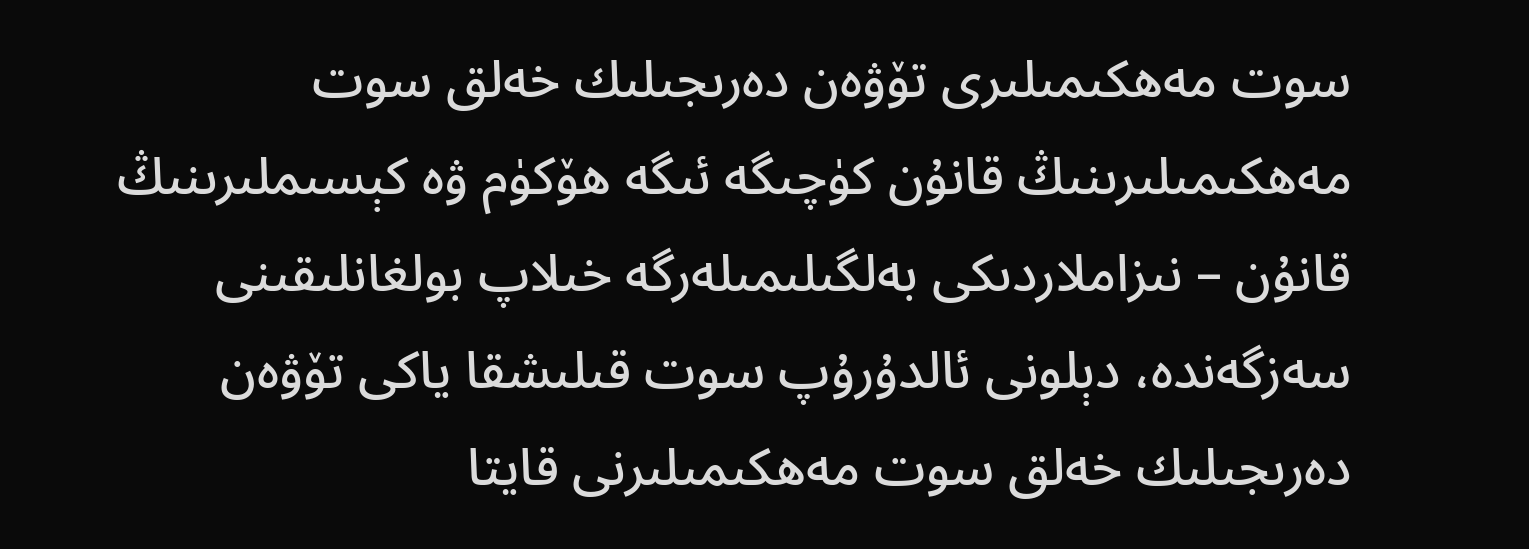سوت مەھكىمىلىرى تۆۋەن دەرىجىلىك خەلق سوت مەھكىمىلىرىنىڭ قانۇن كۈچىگە ئىگە ھۆكۈم ۋە كېسىملىرىنىڭ قانۇن – نىزاملاردىكى بەلگىلىمىلەرگە خىلاپ بولغانلىقىنى سەزگەندە، دېلونى ئالدۇرۇپ سوت قىلىشقا ياكى تۆۋەن دەرىجىلىك خەلق سوت مەھكىمىلىرنى قايتا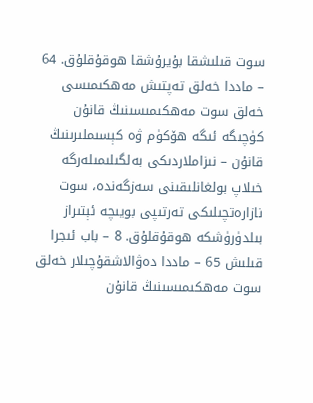سوت قىلىشقا بۇيرۇشقا ھوقۇقلۇق. 64 – ماددا خەلق تەپتىش مەھكىمىسى خەلق سوت مەھكىمىسىنىڭ قانۇن كۈچىگە ئىگە ھۆكۈم ۋە كېسىملىرىنىڭ قانۇن – نىزاملاردىكى بەلگىلىمىلەرگە خىلاپ بولغانلىقىنى سەزگەندە، سوت نازارەتچىلىكى تەرتىپى بويىچە ئېتىراز بىلدۈرۈشكە ھوقۇقلۇق. 8 – باب ئىجرا قىلىش 65 – ماددا دەۋالاشقۇچىلار خەلق سوت مەھكىمىسىنىڭ قانۇن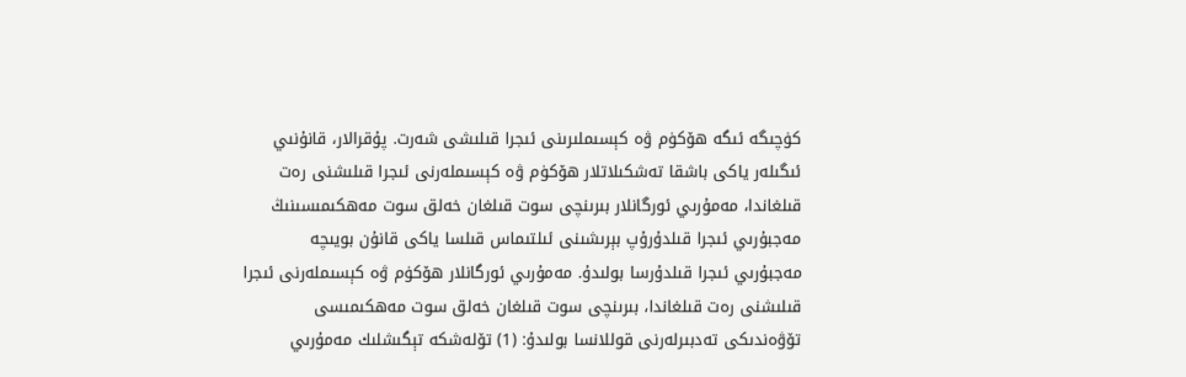كۈچىگە ئىگە ھۆكۈم ۋە كېسىملىرىنى ئىجرا قىلىشى شەرت. پۇقرالار، قانۇنىي ئىگىلەر ياكى باشقا تەشكىلاتلار ھۆكۈم ۋە كېسىملەرنى ئىجرا قىلىشنى رەت قىلغاندا، مەمۇرىي ئورگانلار بىرىنچى سوت قىلغان خەلق سوت مەھكىمىسىنىڭ مەجبۇرىي ئىجرا قىلدۇرۇپ بېرىشىنى ئىلتىماس قىلسا ياكى قانۇن بويىچە مەجبۇرىي ئىجرا قىلدۇرسا بولىدۇ. مەمۇرىي ئورگانلار ھۆكۈم ۋە كېسىملەرنى ئىجرا قىلىشنى رەت قىلغاندا، بىرىنچى سوت قىلغان خەلق سوت مەھكىمىسى تۆۋەندىكى تەدبىرلەرنى قوللانسا بولىدۇ: (1) تۆلەشكە تېگىشلىك مەمۇرىي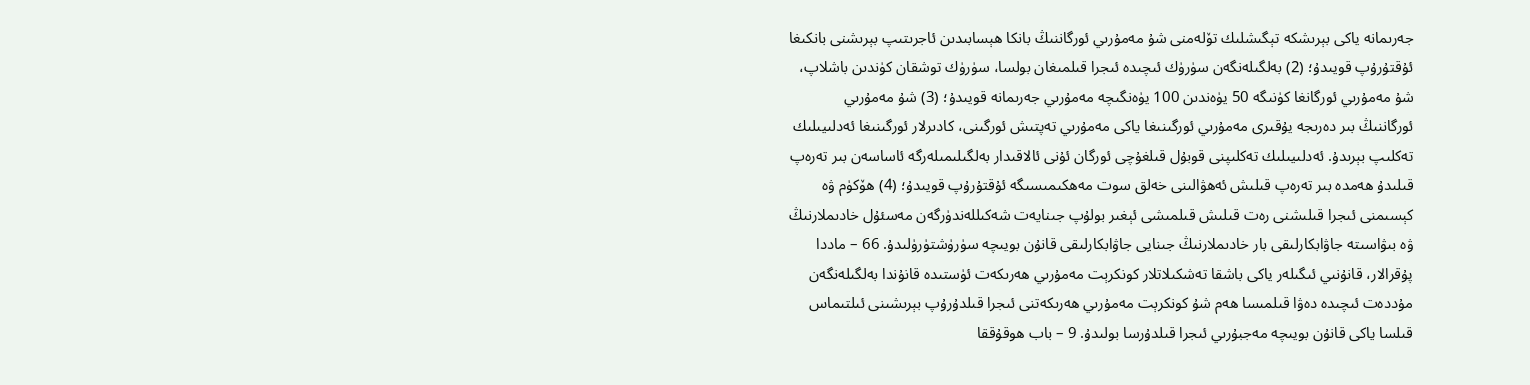جەرىمانە ياكى بېرىشكە تېگىشلىك تۆلەمنى شۇ مەمۇرىي ئورگاننىڭ بانكا ھېسابىدىن ئاجرىتىپ بېرىشنى بانكىغا ئۇقتۇرۇپ قويىدۇ؛ (2) بەلگىلەنگەن سۈرۈك ئىچىدە ئىجرا قىلمىغان بولسا، سۈرۈك توشقان كۈندىن باشلاپ، شۇ مەمۇرىي ئورگانغا كۈنىگە 50 يۈەندىن 100 يۈەنگىچە مەمۇرىي جەرىمانە قويىدۇ؛ (3) شۇ مەمۇرىي ئورگاننىڭ بىر دەرىجە يۇقىرى مەمۇرىي ئورگىنىغا ياكى مەمۇرىي تەپتىش ئورگىنى، كادىرلار ئورگىنىغا ئەدلىيىلىك تەكلىپ بېرىدۇ. ئەدلىيىلىك تەكلىپنى قوبۇل قىلغۇچى ئورگان ئۇنى ئالاقىدار بەلگىلىمىلەرگە ئاساسەن بىر تەرەپ قىلىدۇ ھەمدە بىر تەرەپ قىلىش ئەھۋالىنى خەلق سوت مەھكىمىسىگە ئۇقتۇرۇپ قويىدۇ؛ (4) ھۆكۈم ۋە كېسىمنى ئىجرا قىلىشنى رەت قىلىش قىلمىشى ئېغىر بولۇپ جىنايەت شەكىللەندۈرگەن مەسئۇل خادىملارنىڭ ۋە بىۋاسىتە جاۋابكارلىقى بار خادىملارنىڭ جىنايى جاۋابكارلىقى قانۇن بويىچە سۈرۈشتۈرۈلىدۇ. 66 – ماددا پۇقرالار، قانۇنىي ئىگىلەر ياكى باشقا تەشكىلاتلار كونكرېت مەمۇرىي ھەرىكەت ئۈستىدە قانۇندا بەلگىلەنگەن مۇددەت ئىچىدە دەۋا قىلمىسا ھەم شۇ كونكرېت مەمۇرىي ھەرىكەتنى ئىجرا قىلدۇرۇپ بېرىشىنى ئىلتىماس قىلسا ياكى قانۇن بويىچە مەجبۇرىي ئىجرا قىلدۇرسا بولىدۇ. 9 – باب ھوقۇققا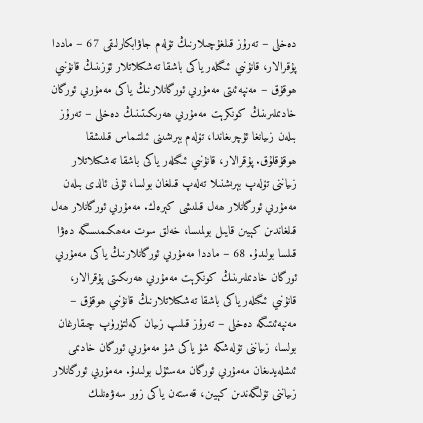دەخلى – تەرۇز قىلغۇچىلارنىڭ تۆلەم جاۋابكارلىقى 67 – ماددا پۇقرالار، قانۇنىي ئىگىلەر ياكى باشقا تەشكىلاتلار ئۆزىنىڭ قانۇنىي ھوقۇق – مەنپەئىتى مەمۇرىي ئورگانلارنىڭ ياكى مەمۇرىي ئورگان خادىملىرىنىڭ كونكرېت مەمۇرىي ھەرىكىتىنىڭ دەخلى – تەرۇز بىلەن زىيانغا ئۇچرىغاندا، تۆلەم بېرىشىنى ئىلتىماس قىلىشقا ھوقۇقلۇق. پۇقرالار، قانۇنىي ئىگىلەر ياكى باشقا تەشكىلاتلار زىياننى تۆلەپ بېرىشنىلا تەلەپ قىلغان بولسا، ئۇنى ئالدى بىلەن مەمۇرىي ئورگانلار ھەل قىلىشى كېرەك. مەمۇرىي ئورگانلار ھەل قىلغاندىن كېيىن قايىل بولمىسا، خەلق سوت مەھكىمىسىگە دەۋا قىلسا بولىدۇ. 68 – ماددا مەمۇرىي ئورگانلارنىڭ ياكى مەمۇرىي ئورگان خادىملىرىنىڭ كونكرېت مەمۇرىي ھەرىكىتى پۇقرالار، قانۇنىي ئىگىلەر ياكى باشقا تەشكىلاتلارنىڭ قانۇنىي ھوقۇق – مەنپەئىتىگە دەخلى – تەرۇز قىلىپ زىيان كەلتۈرۈپ چىقارغان بولسا، زىياننى تۆلەشكە شۇ ياكى شۇ مەمۇرىي ئورگان خادىمى ئىشلەيدىغان مەمۇرىي ئورگان مەسئۇل بولىدۇ. مەمۇرىي ئورگانلار زىياننى تۆلىگەندىن كېيىن، قەستەن ياكى زور سەۋەنلىك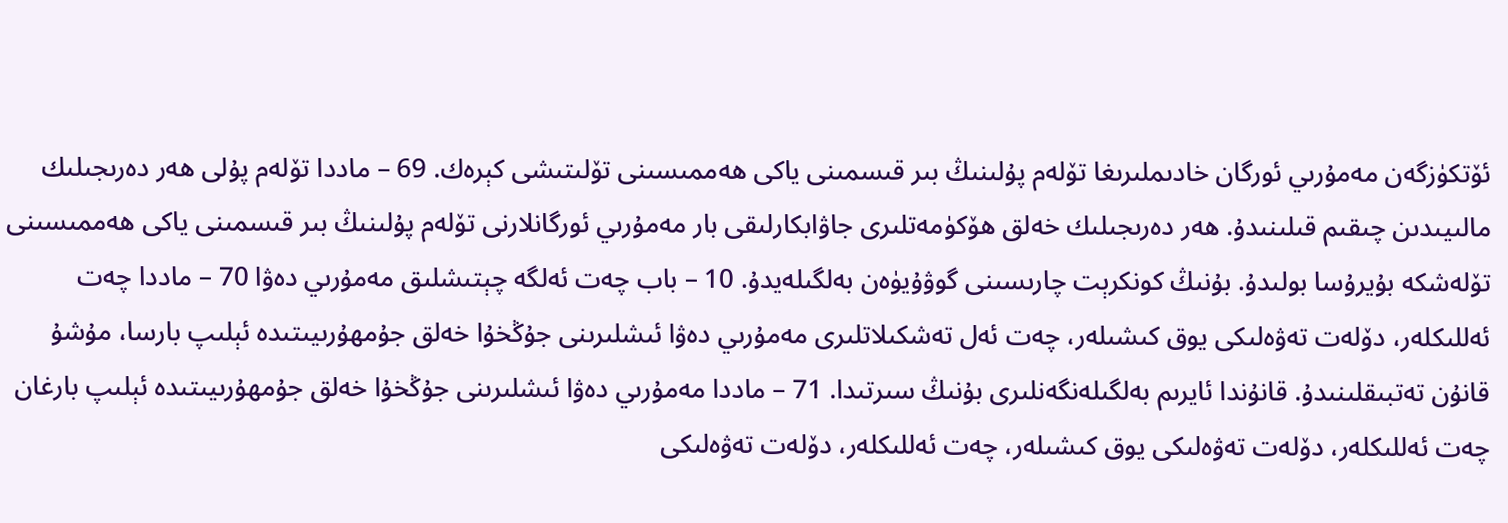ئۆتكۈزگەن مەمۇرىي ئورگان خادىملىرىغا تۆلەم پۇلىنىڭ بىر قىسمىنى ياكى ھەممىسىنى تۆلىتىشى كېرەك. 69 – ماددا تۆلەم پۇلى ھەر دەرىجىلىك مالىيىدىن چىقىم قىلىنىدۇ. ھەر دەرىجىلىك خەلق ھۆكۈمەتلىرى جاۋابكارلىقى بار مەمۇرىي ئورگانلارنى تۆلەم پۇلىنىڭ بىر قىسمىنى ياكى ھەممىسىنى تۆلەشكە بۇيرۇسا بولىدۇ. بۇنىڭ كونكرېت چارىسىنى گوۋۇيۈەن بەلگىلەيدۇ. 10 – باب چەت ئەلگە چېتىشلىق مەمۇرىي دەۋا 70 – ماددا چەت ئەللىكلەر، دۆلەت تەۋەلىكى يوق كىشىلەر، چەت ئەل تەشكىلاتلىرى مەمۇرىي دەۋا ئىشلىرىنى جۇڭخۇا خەلق جۇمھۇرىيىتىدە ئېلىپ بارسا، مۇشۇ قانۇن تەتبىقلىنىدۇ. قانۇندا ئايرىم بەلگىلەنگەنلىرى بۇنىڭ سىرتىدا. 71 – ماددا مەمۇرىي دەۋا ئىشلىرىنى جۇڭخۇا خەلق جۇمھۇرىيىتىدە ئېلىپ بارغان چەت ئەللىكلەر، دۆلەت تەۋەلىكى يوق كىشىلەر، چەت ئەللىكلەر، دۆلەت تەۋەلىكى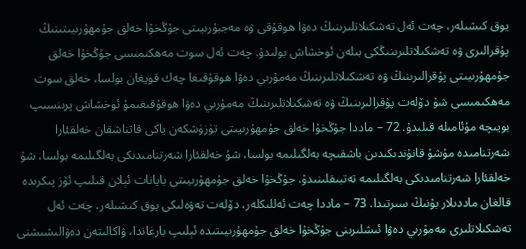يوق كىشىلەر، چەت ئەل تەشكىلاتلىرىنىڭ دەۋا ھوقۇقى ۋە مەجبۇرىيىتى جۇڭخۇا خەلق جۇمھۇرىيىتىنىڭ پۇقرالىرى ۋە تەشكىلاتلىرىنىڭكى بىلەن ئوخشاش بولىدۇ. چەت ئەل سوت مەھكىمىسى جۇڭخۇا خەلق جۇمھۇرىيىتى پۇقرالىرىنىڭ ۋە تەشكىلاتلىرىنىڭ مەمۇرىي دەۋا ھوقۇقىغا چەك قويغان بولسا، خەلق سوت مەھكىمىسى شۇ دۆلەت پۇقرالىرىنىڭ ۋە تەشكىلاتلىرىنىڭ مەمۇرىي دەۋا ھوقۇقىغىمۇ ئوخشاش پرىنسىپ بويىچە مۇئامىلە قىلىدۇ. 72 – ماددا جۇڭخۇا خەلق جۇمھۇرىيىتى تۈزۈشكەن ياكى قاتناشقان خەلقئارا شەرتنامىدە مۇشۇ قانۇندىكىدىن باشقىچە بەلگىلىمە بولسا، شۇ خەلقئارا شەرتنامىدىكى بەلگىلىمە بولسا، شۇ خەلقئارا شەرتنامىدىكى بەلگىلىمە تەتبىقلىنىدۇ. جۇڭخۇا خەلق جۇمھۇرىيىتى بايانات ئېلان قىلىپ ئۆز پىكرىدە قالغان ماددىلار بۇنىڭ سىرتىدا. 73 – ماددا چەت ئەللىكلەر، دۆلەت تەۋەلىكى يوق كىشىلەر، چەت ئەل تەشكىلاتلىرى مەمۇرىي دەۋا ئىشلىرىنى جۇڭخۇا خەلق جۇمھۇرىيىتىدە ئېلىپ بارغاندا، ۋاكالىتەن دەۋالىشىشنى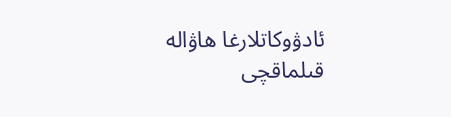ئادۋوكاتلارغا ھاۋالە قىلماقچى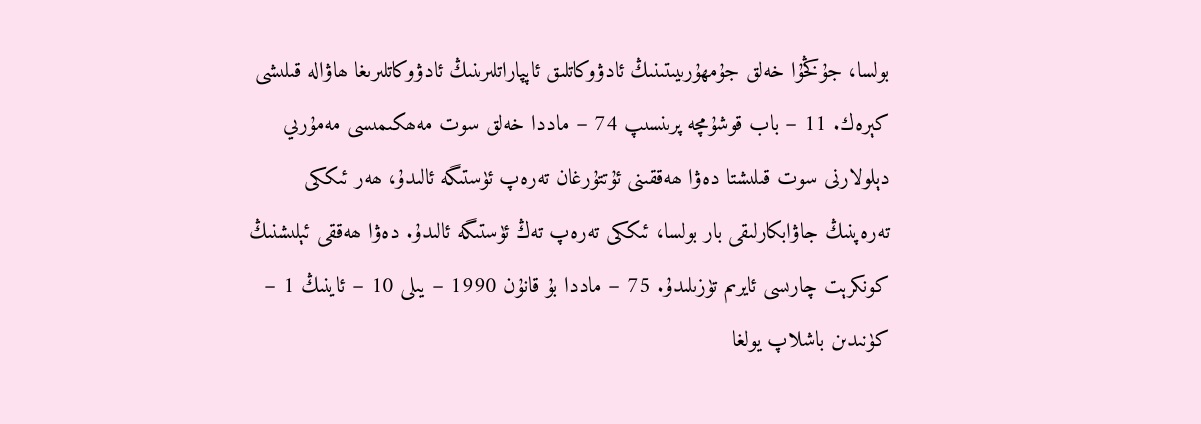بولسا، جۇڭخۇا خەلق جۇمھۇرىيىتىنىڭ ئادۋوكاتلىق ئاپپاراتلىرىنىڭ ئادۋوكاتلىرىغا ھاۋالە قىلىشى كېرەك. 11 – باب قوشۇمچە پرىنسىپ 74 – ماددا خەلق سوت مەھكىمىسى مەمۇرىي دېلولارنى سوت قىلىشتا دەۋا ھەققىنى ئۇتتۇرغان تەرەپ ئۈستىگە ئالىدۇ، ھەر ئىككى تەرەپنىڭ جاۋابكارلىقى بار بولسا، ئىككى تەرەپ تەڭ ئۈستىگە ئالىدۇ. دەۋا ھەققى ئېلىشنىڭ كونكرېت چارىسى ئايرىم تۈزىلىدۇ. 75 – ماددا بۇ قانۇن 1990 – يىلى 10 – ئاينىڭ 1 – كۈنىدىن باشلاپ يولغا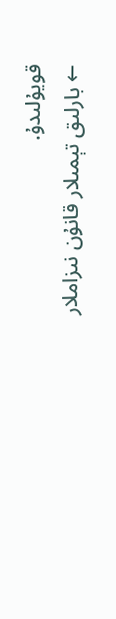قويۇلىدۇ.
← بارلىق تېمىلار قانۇن نىزاملار